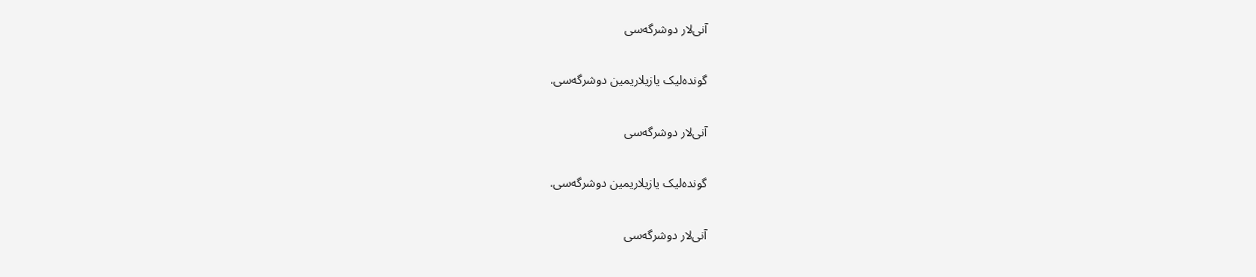آنی‌لار دوشرگه‌سی

گونده‌لیک یازیلاریمین دوشرگه‌سی.

آنی‌لار دوشرگه‌سی

گونده‌لیک یازیلاریمین دوشرگه‌سی.

آنی‌لار دوشرگه‌سی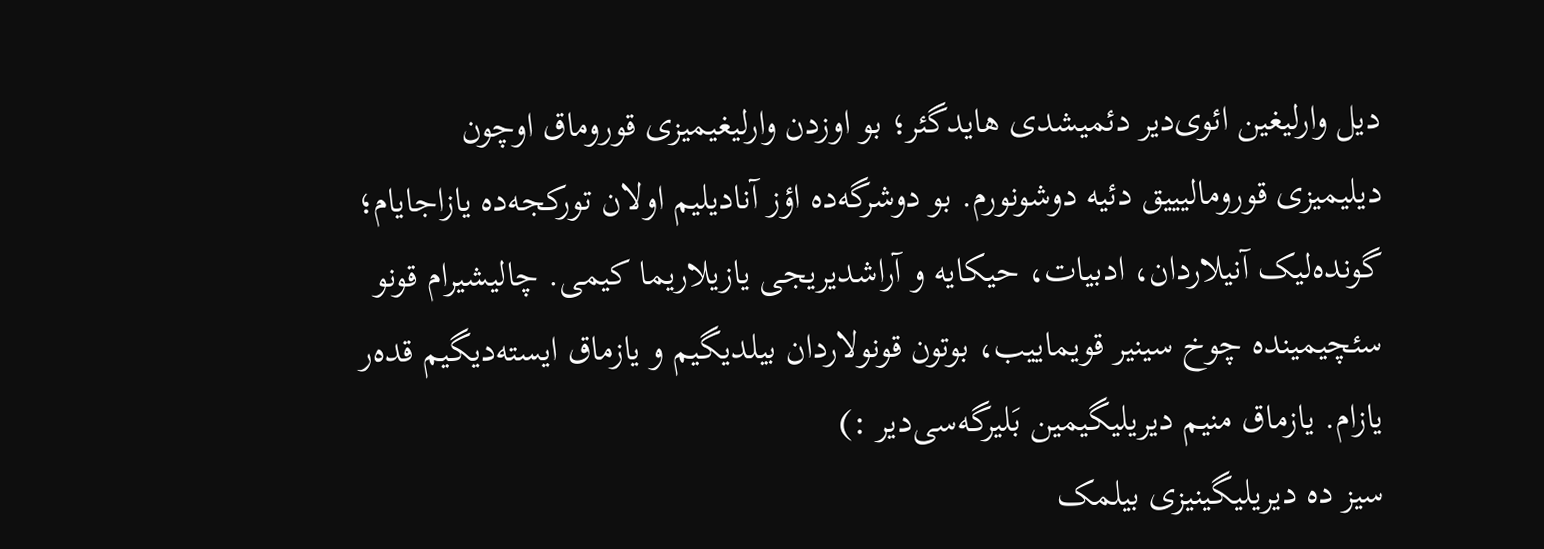دیل وارلیغین ائوی‌دیر دئمیشدی هایدگئر؛ بو اوزدن وارلیغیمیزی قوروماق اوچون دیلیمیزی قورومالیییق دئیه دوشونورم. بو دوشرگه‌ده اؤز آنادیلیم اولان تورکجه‌ده یازاجایام؛ گونده‌لیک آنیلاردان، ادبیات، حیکایه و آراشدیریجی یازیلاریما کیمی. چالیشیرام قونو سئچیمینده چوخ سینیر قویماییب، بوتون قونولاردان بیلدیگیم و یازماق ایسته‌دیگیم قده‌ر یازام. یازماق منیم دیریلیگیمین بَلیرگه‌سی‌دیر :)
سیز ده دیریلیگینیزی بیلمک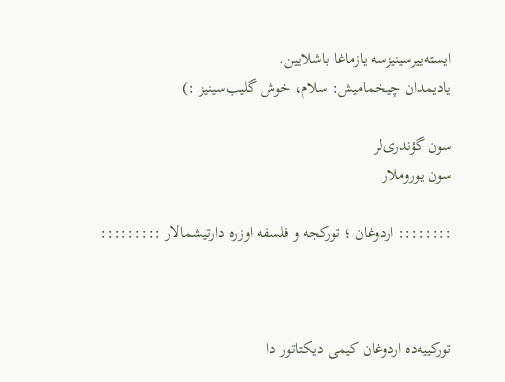ایسته‌ییرسینیزسه یازماغا باشلایین.
یادیمدان چیخمامیش: سلام، خوش گلیب‌سینیز :)

سون گؤندری‌لر
سون یوروملار

:::::::: اردوغان ؛ تورکجه و فلسفه اوزره دارتیشمالار :::::::::



تورکییه‌ده اردوغان کیمی دیکتاتور دا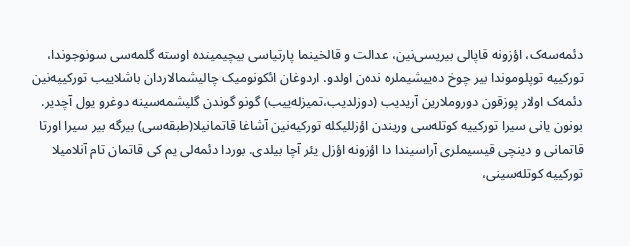دئمه‌سه‌ک، اؤزونه قاپالی بیریسی‌نین، عدالت و قالخینما پارتیاسی بیچیمینده اوسته گلمه‌سی سونوجوندا، تورکییه توپلوموندا بیر چوخ ده‌ییشیملره نده‌ن اولدو. اردوغان ائکونومیک‌ چالیشمالاردان باشلاییب تورکییه‌نین دئمه‌ک اولار پوزقون دوروملارین آریدیب (دوزلدیب،تمیزله‌ییب) گونو گوندن گلیشمه‌سینه دوغرو یول آچدیر. بونون یانی سیرا تورکییه کوتله‌سی وریندن اؤزللیکله تورکیه‌نین آشاغا قاتمانیلا(طبقه‌سی) بیرگه بیر سیرا اورتا قاتمانی و دینچی قیسیملری آراسیندا دا اؤزونه اؤزل یئر آچا بیلدی. بوردا دئمه‌لی یم کی قاتمان تام آنلامیلا تورکییه‌ کوتله‌سینی،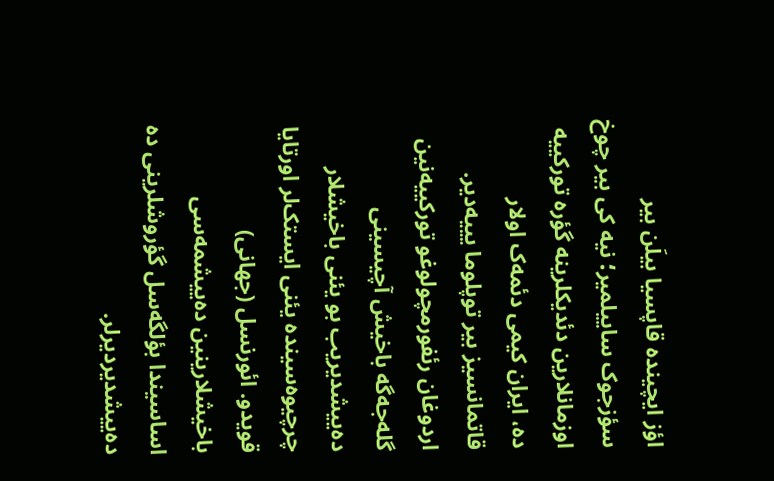اؤز ایچینده قاپسیا بیلَن بیر سؤزجوک ساییلمیر؛ نیه کی بیر چوخ اوزمانلارین دئدیکلرینه گؤره تورکییه ده، ایران کیمی دئمه‌ک اولار قاتمانسیز بیر توپلوما یییه‌دیر.
اردوغان رئفورمچولوغو تورکییه‌نین گله‌جه‌گه باخیش آچیسینی ده‌ییشدیریب بو یئنی باخیشلار چرچیوه‌سینده یئنی ایستک‌لر اورتایا قویدو. ائورنسل (جهانی) باخیشلارینین ده‌ییشمه‌سی اساسیندا بؤلگه‌سل گؤروشلرینی ده ده‌ییشدیردیرلر.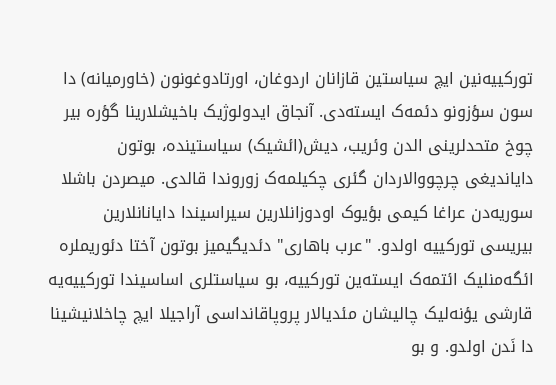تورکییه‌نین ایچ سیاستین قازانان اردوغان، اورتادوغونون (خاورمیانه) دا سون سؤزونو دئمه‌ک ایسته‌دی. آنجاق ایدولوژیک باخیشلارینا گؤره بیر چوخ متحدلرینی الدن وئریب، دیش(ائشیک) سیاستینده، بوتون دایاندیغی چرچووالاردان گئری چکیلمه‌ک زوروندا قالدی. میصردن باشلا سوریه‌دن عراغا کیمی بؤیوک اودوزانلارین سیراسیندا دایانانلارین بیریسی تورکییه اولدو. "عرب باهاری" دئدیگیمیز بوتون آختا دئوریملره ائگه‌منلیک ائتمه‌ک ایسته‌ین تورکییه، بو سیاستلری اساسیندا تورکییه‌یه قارشی یؤنه‌لیک چالیشان مئدیالار پروپاقانداسی آراجیلا ایچ چاخلانیشینا دا نَدن اولدو. و بو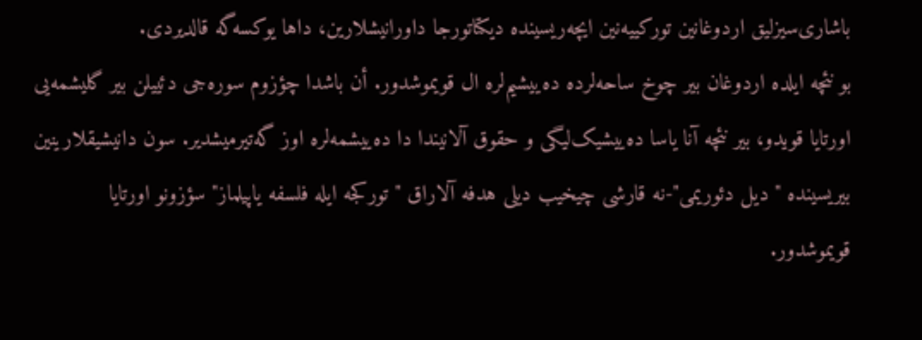باشاری‌سیزلیق اردوغانین تورکییه‌نین ایچه‌ریسینده دیکتاتورجا داورانیشلارین، داها یوکسه‌گه قالدیردی.
بو نئچه ایلده اردوغان بیر چوخ ساحه‌لرده ده‌ییشیم‌لره ال قویموشدور. أن باشدا چؤزوم سوره‌جی دئییلن بیر گلیشمه‌یی اورتایا قویدو، بیر نئچه آنا یاسا ده‌ییشیک‌لیگی و حقوق آلانیندا دا ده‌ییشمه‌لره اوز گه‌تیرمیشدیر. سون دانیشیقلارینین بیریسینده " دیل دئوریمی"-نه قارشی چیخیب دیلی هدفه آلاراق " تورکجه ایله فلسفه یاپیلماز" سؤزونو اورتایا قویموشدور.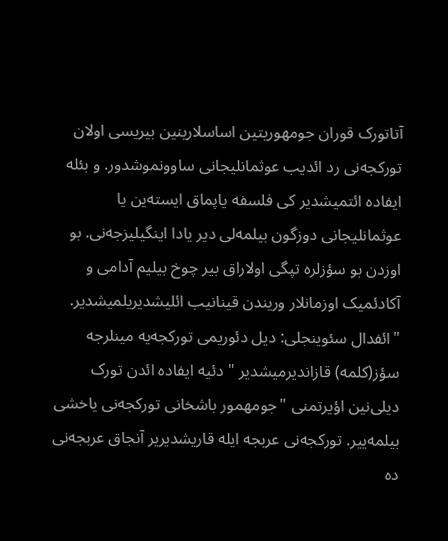آتاتورک قوران جومهوریتین اساسلارینین بیریسی اولان تورکجه‌نی رد ائدیب عوثمانلیجانی ساوونموشدور. و بئله ایفاده ائتمیشدیر کی فلسفه یاپماق ایسته‌ین یا عوثمانلیجانی دوزگون بیلمه‌لی دیر یادا اینگیلیزجه‌نی. بو اوزدن بو سؤزلره تپگی اولاراق بیر چوخ بیلیم آدامی و آکادئمیک اوزمانلار وریندن قینانیب ائلیشدیریلمیشدیر. "ائفدال سئوینجلی: دیل دئوریمی تورکجه‌یه مینلرجه سؤز(کلمه) قازاندیرمیشدیر " دئیه ایفاده ائدن تورک دیلی‌نین اؤیرتمنی "جومهمور باشخانی تورکجه‌نی یاخشی بیلمه‌ییر. تورکجه‌نی عربجه ایله قاریشدیریر آنجاق عربجه‌نی ده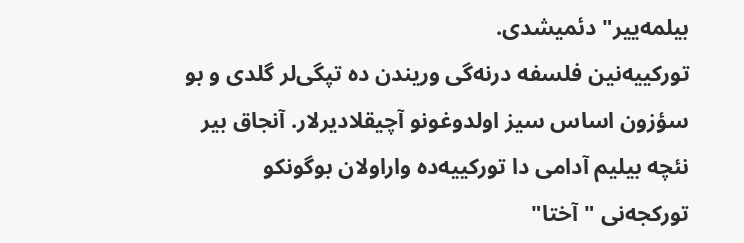بیلمه‌ییر" دئمیشدی.
تورکییه‌نین فلسفه درنه‌گی وریندن ده تپگی‌لر گلدی و بو سؤزون اساس سیز اولدوغونو آچیقلادیرلار. آنجاق بیر نئچه بیلیم آدامی دا تورکییه‌‌ده واراولان بوگونکو تورکجه‌نی "آختا"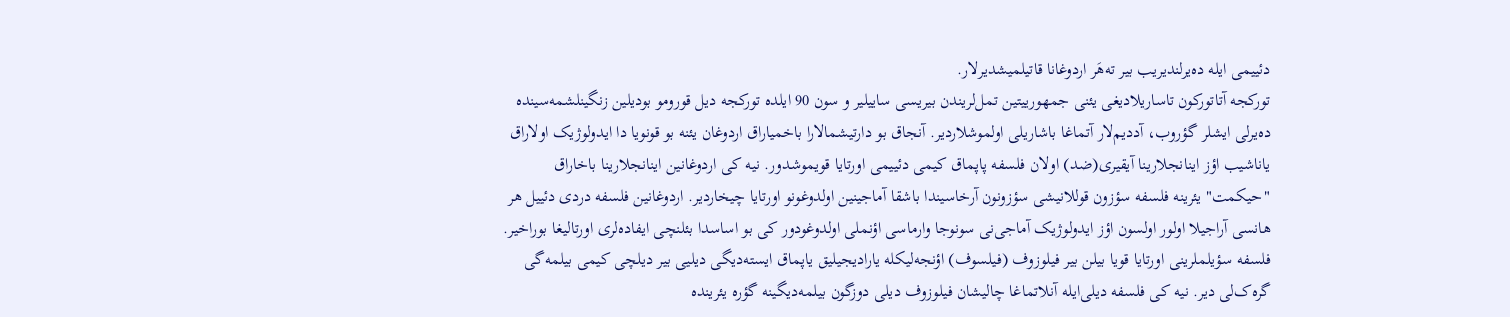دئییمی ایله ده‌یرلندیریب بیر ته‌هَر اردوغانا قاتیلمیشدیرلار.
تورکجه آتاتورکون تاساریلادیغی یئنی جمهورییتین تمل‌لریندن بیریسی ساییلیر و سون 90 ایلده تورکجه دیل قورومو بودیلین زنگینلشمه‌سینده ده‌یرلی ایشلر گؤروب، آددیم‌لار آتماغا باشاریلی اولموشلاردیر. آنجاق بو دارتیشمالارا باخمیاراق اردوغان یئنه بو قونویا دا ایدولوژیک اولاراق یاناشیب اؤز اینانجلارینا آیقیری(ضد) اولان فلسفه پاپماق کیمی دئییمی اورتایا قویموشدور. نیه کی اردوغانین اینانجلارینا باخاراق "حیکمت" یئرینه فلسفه سؤزون قوللانیشی سؤزونون آرخاسیندا باشقا آماجینین اولدوغونو اورتایا چیخاردیر. اردوغانین فلسفه دردی دئییل هر هانسی آراجیلا اولور اولسون اؤز ایدولوژیک آماجی‌نی سونوجا وارماسی اؤنملی اولدوغودور کی بو اساسدا بئلنچی ایفاده‌لری اورتالیغا بوراخیر.
فلسفه سؤیلملرینی اورتایا قویا بیلن بیر فیلوزوف (فیلسوف) اؤنجه‌لیکله یارادیجیلیق یاپماق ایسته‌دیگی دیلیی بیر دیلچی کیمی بیلمه‌گی گره‌ک‌لی دیر. نیه کی فلسفه دیلی‌ایله آنلاتماغا چالیشان فیلوزوف دیلی دوزگون بیلمه‌دیگینه گؤره یئرینده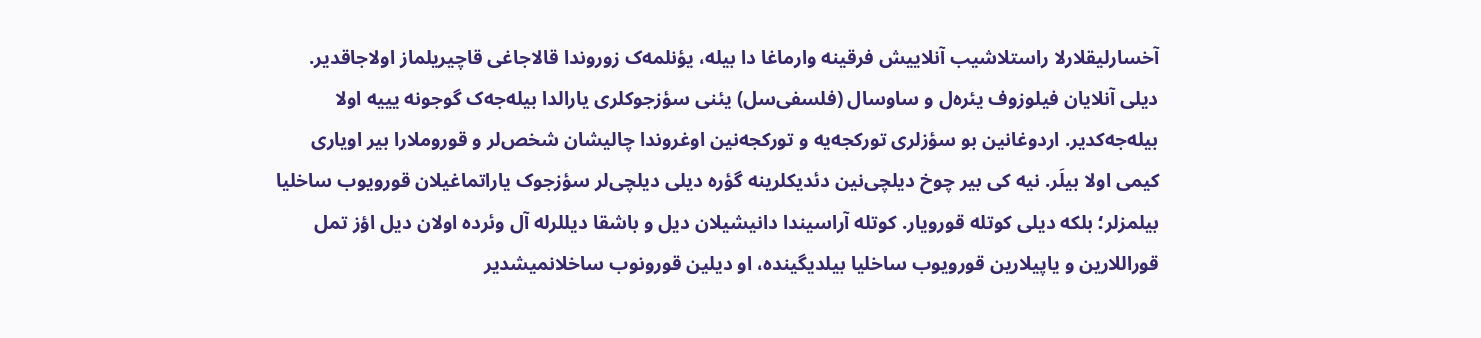آخسارلیقلارلا راستلاشیب آنلاییش فرقینه وارماغا دا بیله، یؤنلمه‌ک زوروندا قالاجاغی قاچیریلماز اولاجاقدیر. دیلی آنلایان فیلوزوف یئره‌ل و ساوسال (فلسفی‌سل) یئنی سؤزجوکلری یارالدا بیله‌جه‌ک گوجونه یییه اولا بیله‌جه‌کدیر. اردوغانین بو سؤزلری تورکجه‌یه و تورکجه‌نین اوغروندا چالیشان شخص‌لر و قوروملارا بیر اویاری کیمی اولا بیلَر. نیه کی بیر چوخ دیلچی‌نین دئدیکلرینه گؤره دیلی دیلچی‌لر سؤزجوک یاراتماغیلان قورویوب ساخلیا بیلمزلر؛ بلکه دیلی کوتله قورویار. کوتله آراسیندا دانیشیلان دیل و باشقا دیللرله آل وئرده اولان دیل اؤز تمل قوراللارین و یاپیلارین قورویوب ساخلیا بیلدیگینده، او دیلین قورونوب ساخلانمیشدیر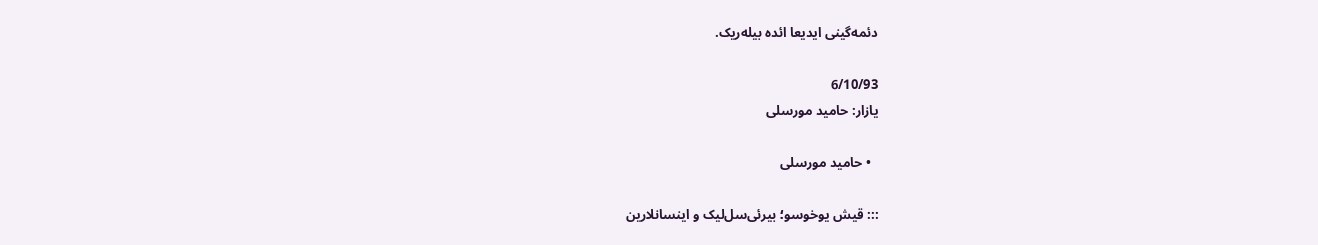دئمه‌گینی ایدیعا ائده بیله‌ریک.

6/10/93
یازار: حامید مورسلی

  • حامید مورسلی

::: قیش یوخوسو؛ بیرئی‌سل‌لیک و اینسانلارین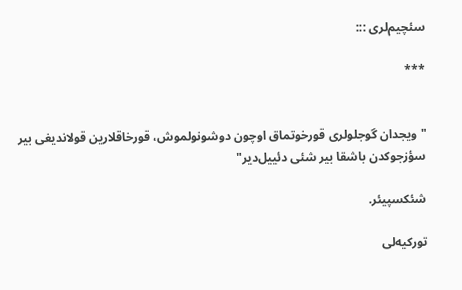سئچیم‌لری :::

***


" ویجدان گوجلولری قورخوتماق اوچون دوشونولموش، قورخاقلارین قولاندیغی بیر سؤزجوکدن باشقا بیر شئی دئییل‌دیر"

شئکسپیئر.

تورکیه‌لی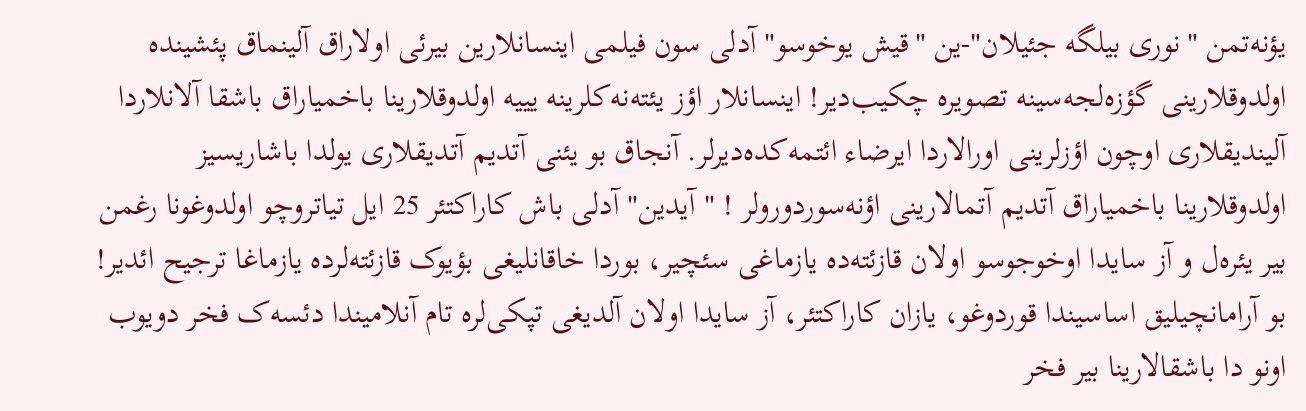یؤنه‌تمن "نوری بیلگه جئیلان"-ین "قیش یوخوسو" آدلی سون فیلمی اینسانلارین بیرئی اولاراق آلینماق پئشینده اولدوقلارینی گؤزه‌لجه‌سینه تصویره چکیب‌دیر! اینسانلار اؤز یئته‌نه‌کلرینه یییه اولدوقلارینا باخمیاراق باشقا آلانلاردا آلیندیقلاری اوچون اؤزلرینی اورالاردا ایرضاء ائتمه‌کده‌دیرلر. آنجاق بو یئنی آتدیم آتدیقلاری یولدا باشاریسیز اولدوقلارینا باخمیاراق آتدیم آتمالارینی اؤنه‌سوردورولر ! "آیدین" آدلی باش کاراکتئر 25 ایل تیاتروچو اولدوغونا رغمن بیر یئره‌ل و آز سایدا اوخوجوسو اولان قازئته‌ده یازماغی سئچیر، بوردا خاقانلیغی بؤیوک قازئته‌لرده یازماغا ترجیح ائدیر! بو آرامانچیلیق اساسیندا قوردوغو، یازان کاراکتئر، آز سایدا اولان آلدیغی تپکی‌لره تام آنلامیندا دئسه‌ک فخر دویوب اونو دا باشقالارینا بیر فخر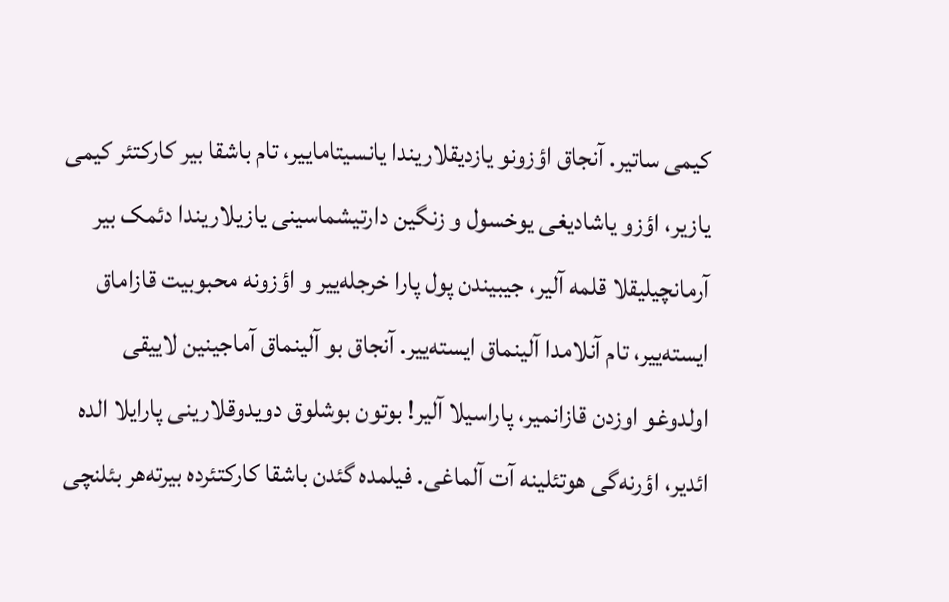کیمی ساتیر. آنجاق اؤزونو یازدیقلاریندا یانسیتاماییر، تام باشقا بیر کارکتئر کیمی یازیر، اؤزو یاشادیغی یوخسول و زنگین دارتیشماسینی یازیلاریندا دئمک بیر آرمانچیلیقلا قلمه آلیر، جیبیندن پول پارا خرجله‌ییر و اؤزونه محبوبیت قازاماق ایسته‌ییر، تام آنلامدا آلینماق ایسته‌ییر. آنجاق بو آلینماق آماجینین لاییقی اولدوغو اوزدن قازانمیر، پاراسیلا آلیر! بوتون بوشلوق دویدوقلارینی پارایلا الده ائدیر، اؤرنه‌گی هوتئلینه آت آلماغی. فیلمده گئدن باشقا کارکتئرده بیرته‌هر بئلنچی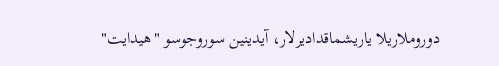دوروملاریلا یاریشماقدادیرلار، آیدینین سوروجوسو "هیدایت"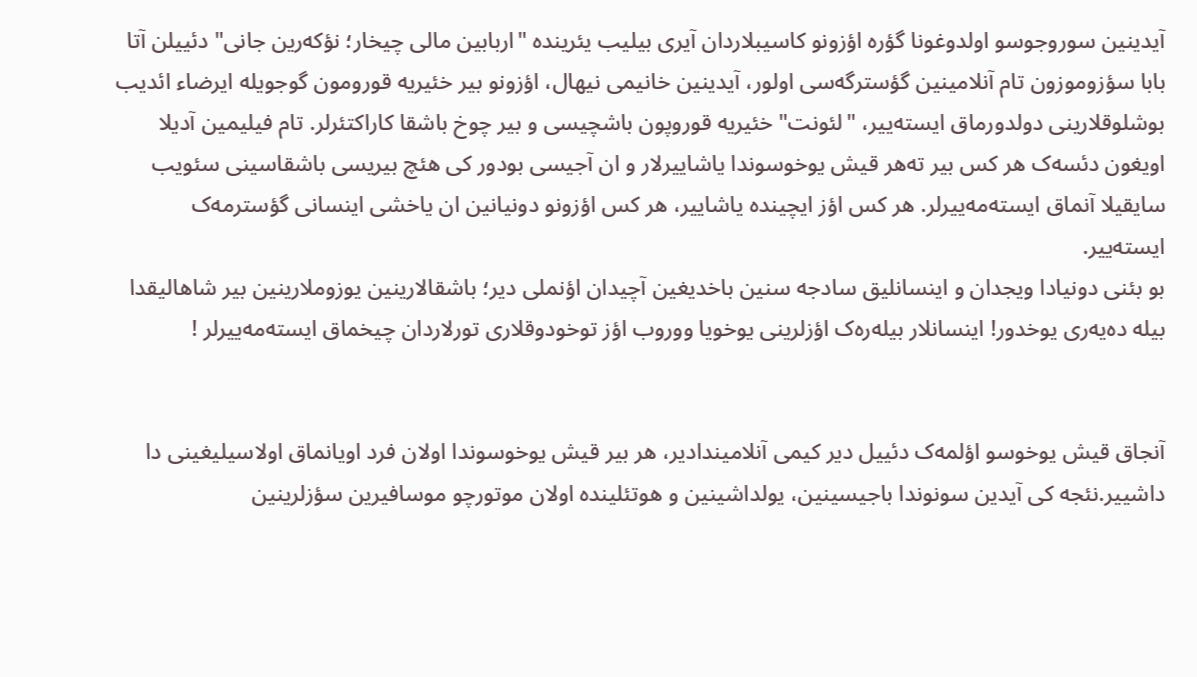آیدینین سوروجوسو اولدوغونا گؤره اؤزونو کاسیبلاردان آیری بیلیب یئرینده "اربابین مالی چیخار؛ نؤکه‌رین جانی" دئییلن آتا بابا سؤزوموزون تام آنلامینین گؤسترگه‌سی اولور، آیدینین خانیمی نیهال، اؤزونو بیر خئیریه قورومون گوجویله ایرضاء ائدیب بوشلوقلارینی دولدورماق ایسته‌ییر، "لئونت" خئیریه قوروپون باشچیسی و بیر چوخ باشقا کاراکتئرلر. تام فیلیمین آدیلا اویغون دئسه‌ک هر کس بیر ته‌هر قیش یوخوسوندا یاشاییرلار و ان آجیسی بودور کی هئچ بیریسی باشقاسینی سئویب سایقیلا آنماق ایسته‌مه‌ییرلر. هر کس اؤز ایچینده یاشاییر، هر کس اؤزونو دونیانین ان یاخشی اینسانی گؤسترمه‌ک ایسته‌ییر.
بو بئنی دونیادا ویجدان و اینسانلیق سادجه سنین باخدیغین آچیدان اؤنملی دیر؛ باشقالارینین یوزوملارینین بیر شاهالیقدا بیله ده‌یه‌ری یوخدور! اینسانلار بیله‌ره‌ک اؤزلرینی یوخویا ووروب اؤز توخودوقلاری تورلاردان چیخماق ایسته‌مه‌ییرلر !


آنجاق قیش یوخوسو اؤلمه‌ک دئییل دیر کیمی آنلامیندادیر، هر بیر قیش یوخوسوندا اولان فرد اویانماق اولاسیلیغینی دا داشییر.نئجه کی آیدین سونوندا باجیسینین، یولداشینین و هوتئلینده اولان موتورچو موسافیرین سؤزلرینین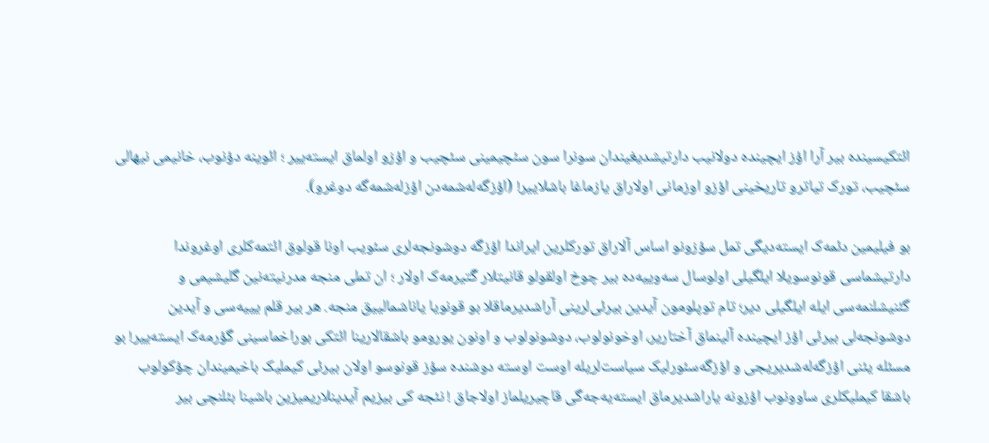ائتکیسینده بیر آرا اؤز ایچینده دولانیب دارتیشدیغیندان سونرا سون سئچیمینی سئچیب و اؤزو اولماق ایسته‌ییر ؛ ائوینه دؤنوب، خانیمی نیهالی سئچیب، تورک تیاترو تاریخینی اؤزو اوزمانی اولاراق یازماغا باشلاییر! (اؤزگه‌له‌شمه‌دن اؤزله‌شمه‌گه دوغرو).

بو فیلیمین دئمه‌ک ایسته‌دیگی تمل سؤزونو اساس آلاراق تورکلرین ایراندا اؤزگه دوشونجه‌لری سئویب اونا قولوق ائتمه‌کلری اوغروندا دارتیشماسی قونوسویلا ایلگیلی اولوسال سه‌وییه‌ده بیر چوخ اولقولو قانیتلار گَتیرمه‌ک اولار ؛ ان تملی منجه مدرنیته‌نین گلیشیمی و گئنیشلنمه‌سی ایله ایلگیلی دیر؛ تام توپلومون آیدین بیرئی‌‌لرینی آراشدیرماقلا بو قونویا یاناشمالییق منجه. هر بیر قلم یییه‌سی و آیدین دوشونجه‌لی بیرئی اؤز ایچینده آلینماق آختاریر، اوخونولوب، دوشونولوب و اونون یورومو باشقالارینا ائتکی بوراخماسینی گؤرمه‌ک ایسته‌ییر! بو مسئله یئنی اؤزگه‌له‌شدیریجی و اؤزگه‌سئورلیک سیاست‌لریله اوست اوسته دوشنده سؤز قونوسو اولان بیرئی کیملیک باخیمیندان چؤکولوب باشقا کیملیکلری ساوونوب اؤزونه یاراشدیرماق ایسته‌یه‌جه‌گی قاچیریلماز اولاجاق ! نئجه کی بیزیم آیدینلاریمیزین باشینا بئلنچی بیر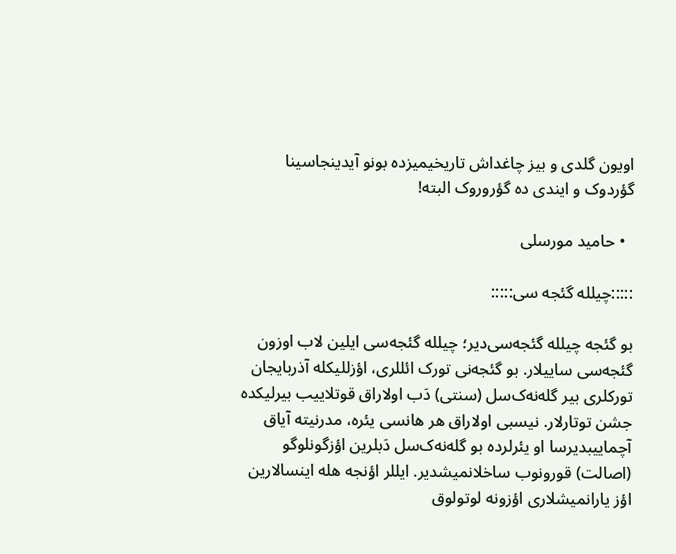اویون گلدی و بیز چاغداش تاریخیمیزده بونو آیدینجاسینا گؤردوک و ایندی ده گؤروروک البته!

  • حامید مورسلی

:::::چیلله گئجه سی:::::

بو گئجه چیلله گئجه‌سی‌دیر؛ چیلله گئجه‌سی ایلین لاب اوزون گئجه‌سی ساییلار. بو گئجه‌نی تورک‌ ائللری، اؤزللیکله آذربایجان تورکلری بیر گله‌نه‌ک‌سل (سنتی) دَب اولاراق قوتلاییب بیرلیکده جشن توتارلار. نیسبی اولاراق هر هانسی یئره، مدرنیته آیاق آچماییبدیرسا او یئرلرده بو گله‌نه‌ک‌سل دَبلرین اؤزگونلوگو (اصالت) قورونوب ساخلانمیشدیر. ایللر اؤنجه هله اینسالارین اؤز یارانمیشلاری اؤزونه لوتولوق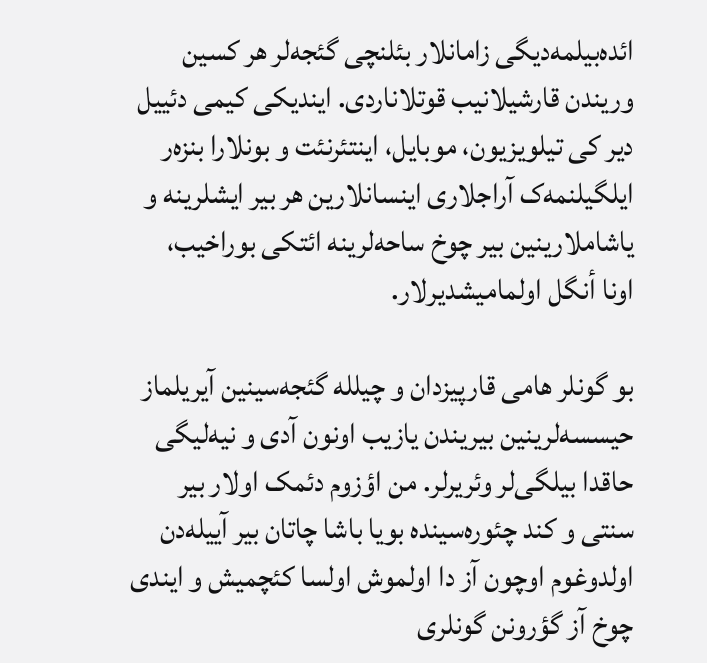ائده‌بیلمه‌دیگی زامانلار بئلنچی گئجه‌لر هر کسین وریندن قارشیلانیب قوتلاناردی. ایندیکی کیمی دئییل دیر کی تیلویزیون، موبایل، اینتئرنئت و بونلارا بنزه‌ر ایلگیلنمه‌ک آراجلاری اینسانلارین هر بیر ایشلرینه و یاشاملارینین بیر چوخ ساحه‌لرینه ائتکی بوراخیب، اونا أنگل اولمامیشدیرلار.

بو گونلر هامی قارپیزدان و چیلله گئجه‌سینین آیریلماز حیسسه‌لرینین بیریندن یازیب اونون آدی و نیه‌لیگی حاقدا بیلگی‌لر وئریرلر. من اؤزوم دئمک اولار بیر سنتی و کند چئوره‌سینده بویا باشا چاتان بیر آییله‌دن اولدوغوم اوچون آز دا اولموش اولسا کئچمیش و ایندی چوخ آز گؤرونن گونلری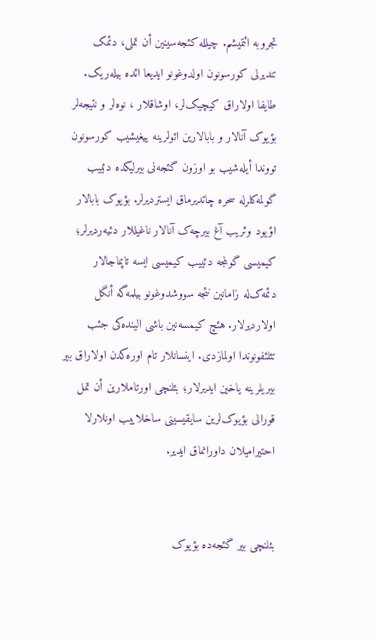تجروبه ائتمیشم. چیلله کئجه‌سینین أن تملی، دئمک تندیرلی کورسونون اولدوغونو ایدیعا ائده بیله‌ریک. طایفا اولاراق کیچیک‌لر، اوشاقلار ، نوه‌لر و نتیجه‌لر بؤیوک آنالار و بابالارین ائولرینه ییغیشیب کورسونون تووندا أیله‌شیب بو اوزون گئجه‌نی بیرلیکده دئییب گولمه‌کلرله سحره چاتدیرماق ایستردیرلر. بؤیوک بابالار اؤیود وئریب آغ بیرچه‌ک آنالار ناغیللار دئیه‌ردیرلر؛ کیمیسی گولمجه دئییب کیمیسی ایسه تاپماجالار دئمه‌ک‌له زامانین نئجه سووشدوغونو بیلمه‌گه أنگل اولاردیرلار. هئچ کیمسه‌نین باشی الینده‌کی جئب تئلئفونوندا اولمازدی. اینسانلار تام اوره‌کدن اولاراق بیر بیریلرینه یاخین ایدیرلار؛ بئلنچی اورتاملارین أن تمل قورالی بؤیوک‌لرین سایقیسینی ساخلاییب اونلارلا احتیرامیلان داورانماق ایدیر.


بئلنچی بیر گئجه‌ده بؤیوک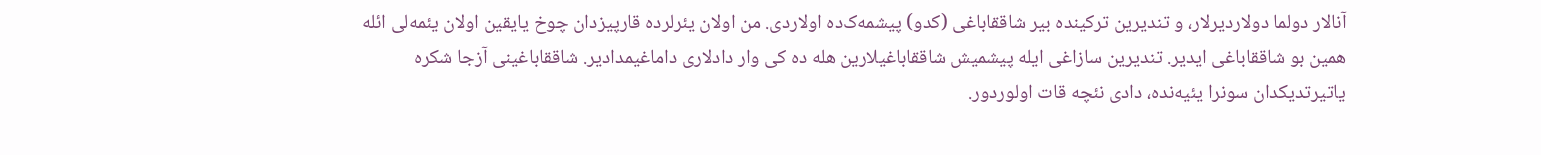آنالار دولما دولاردیرلار، و تندیرین ترکینده بیر شاققاباغی (کدو) پیشمه‌ک‌ده اولاردی. من اولان یئرلرده قارپیزدان چوخ یایقین اولان یئمه‌لی ائله همین بو شاققاباغی ایدیر. تندیرین سازاغی ایله پیشمیش شاققاباغیلارین هله ده کی وار دادلاری داماغیمدادیر. شاققاباغینی آزجا شکره یاتیرتدیکدان سونرا یئیه‌نده، دادی نئچه قات اولوردور.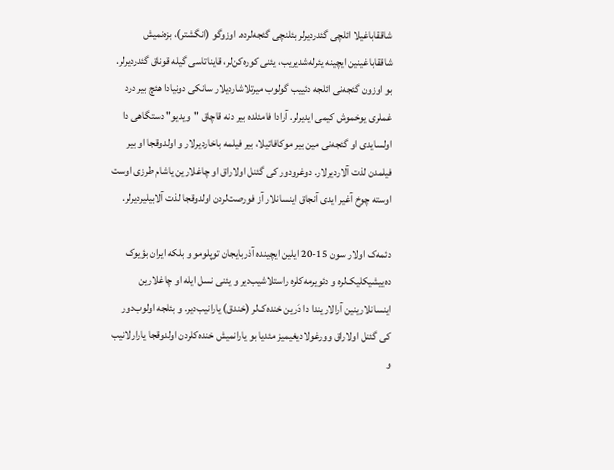شاققاباغیلا ائلچی گئدردیرلر بئلنچی گئجه‌لرده. اوزوگو (انگشتر)، بزه‌نمیش شاققاباغینین ایچینه یئرله‌شدیریب، یئنی کوره‌کن‌لر، قایناتاسی گیله قوناق گئدردیرلر.
بو اوزون گئجه‌نی ائلجه دئییب گولوب میرتلاشاردیلار سانکی دونیادا هئچ بیر درد غملری یوخموش کیمی ایدیرلر. آرادا فامئلده بیر دنه قاچاق "ویدیو" دستگاهی دا اولسایدی او گئجه‌نی مین بیر موکافاتیلا، بیر فیلمه باخاردیرلار و اولدوقجا او بیر فیلمدن لذت آلاردیرلار. دوغرودور کی گئنل اولاراق او چاغلارین یاشام طرزی اوست اوسته چوخ آغیر ایدی آنجاق اینسانلار آز فورصت‌لردن اولدوقجا لذت آلابیلیردیرلر.

دئمه‌ک اولار سون 15-20 ایلین ایچینده آذربایجان توپلومو و بلکه ایران بؤیوک ده‌ییشیکلیک‌لره و دئویرمه‌کلره راستلاشیب‌دیر و یئنی نسل ایله او چاغلارین اینسانلارینین آرالاریندا دا دَرین خنده‌ک‌لر (خندق) یارانیب‌دیر. و بئلجه‌ اولوب‌دور کی گئنل اولاراق وورغولادیغیمیز مئدیا بو یارانمیش خنده‌کلردن اولدوقجا یارارلانیب و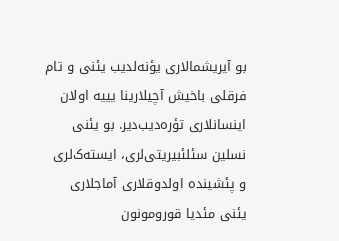بو آیریشمالاری یؤنه‌لدیب یئنی و تام فرقلی باخیش آچیلارینا یییه اولان اینسانلاری تؤره‌دیب‌دیر. بو یئنی نسلین سئلئبیریتی‌لری، ایسته‌ک‌لری و پئشینده اولدوقلاری آماجلاری یئنی مئدیا قورومونون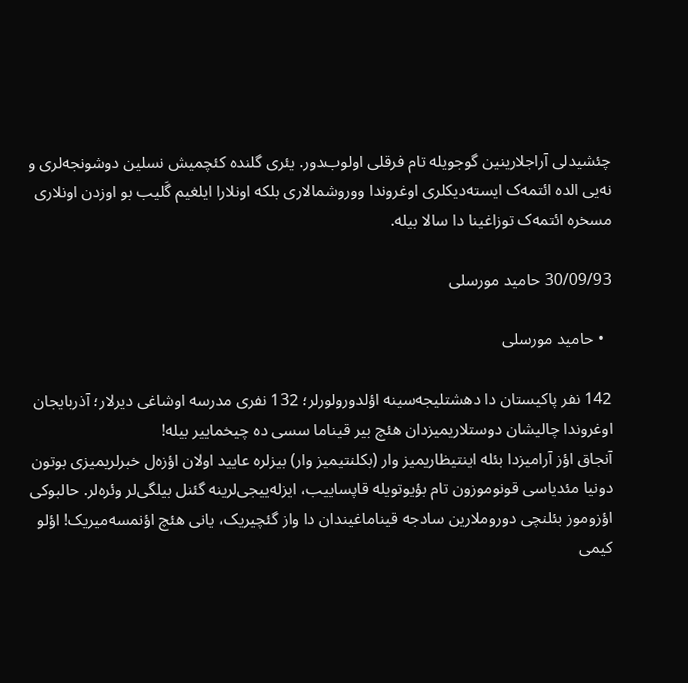چئشیدلی آراجلارینین گوجویله تام فرقلی اولوب‌‍دور. یئری گلنده کئچمیش نسلین دوشونجه‌لری و نه‌یی الده ائتمه‌ک ایسته‌دیکلری اوغروندا ووروشمالاری بلکه اونلارا ایلغیم گَلیب بو اوزدن اونلاری مسخره ائتمه‌ک توزاغینا دا سالا بیله.

30/09/93 حامید مورسلی

  • حامید مورسلی

142 نفر پاکیستان دا دهشتلیجه‌سینه اؤلدورولورلر؛ 132 نفری مدرسه اوشاغی دیرلار؛ آذربایجان اوغروندا چالیشان دوستلاریمیزدان هئچ بیر قیناما سسی ده چیخماییر بیله!
آنجاق اؤز آرامیزدا بئله اینتیظاریمیز وار (بکلنتیمیز وار) بیزلره عایید اولان اؤزه‌ل خبرلریمیزی بوتون دونیا مئدیاسی قونوموزون تام بؤیوتویله قاپساییب، ایزله‌ییجی‌لرینه گئنل بیلگی‌لر وئره‌لر. حالبوکی اؤزوموز بئلنچی دوروملارین سادجه قیناماغیندان دا واز گئچیریک، یانی هئچ اؤنمسه‌میریک! اؤلو کیمی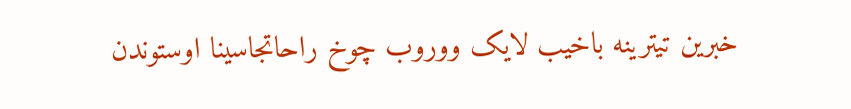خبرین تیترینه باخیب لایک ووروب چوخ راحاتجاسینا اوستوندن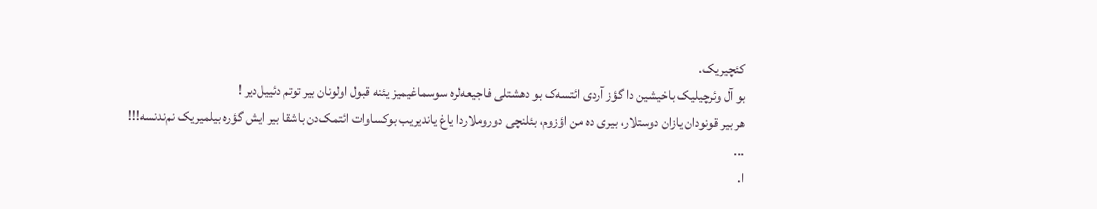کئچیریک.
بو آل وئرچیلیک باخیشین دا گؤز آردی ائتسه‌ک بو دهشتلی فاجیعه‌لره سوسماغیمیز یئنه قبول اولونان بیر توتم دئییل‌دیر !
هر بیر قونودان یازان دوستلار، بیری ده من اؤزوم، بئلنچی دوروملاردا یاغ یاندیریب بوکساوات ائتمک‌دن باشقا بیر ایش گؤره بیلمیریک نم‌ندنسه!!!
...
ا.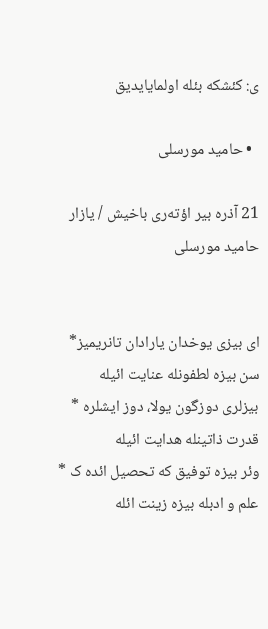ی: کئشکه بئله اولمایایدیق

  • حامید مورسلی

21 آذره بیر اؤته‌ری باخیش / یازار حامید مورسلی


ای بیزی یوخدان یارادان تانریمیز* سن بیزه لطفونله عنایت ائیله
بیزلری دوزگون یولا، دوز ایشلره * قدرت ذاتینله هدایت ائیله
وئر بیزه توفیق که تحصیل ائده ک * علم و ادبله بیزه زینت ائله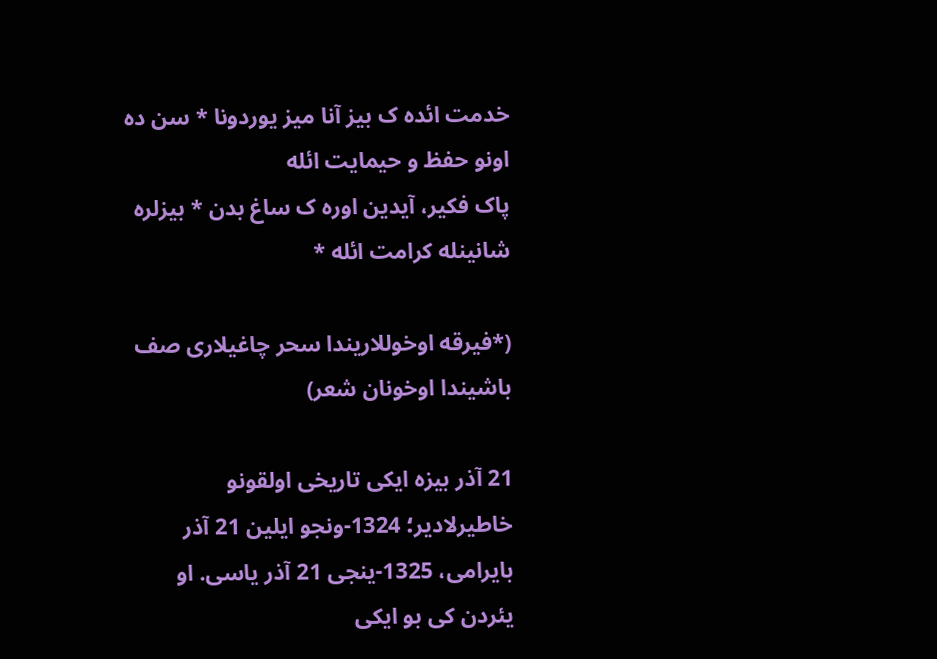خدمت ائده ک بیز آنا میز یوردونا * سن ده اونو حفظ و حیمایت ائله
پاک فکیر، آیدین اوره ک ساغ بدن * بیزلره شانینله کرامت ائله *

(*فیرقه اوخوللاریندا سحر چاغیلاری صف باشیندا اوخونان شعر)

21 آذر بیزه ایکی تاریخی اولقونو خاطیرلادیر؛ 1324-ونجو ایلین 21 آذر بایرامی، 1325-ینجی 21 آذر یاسی. او یئردن کی بو ایکی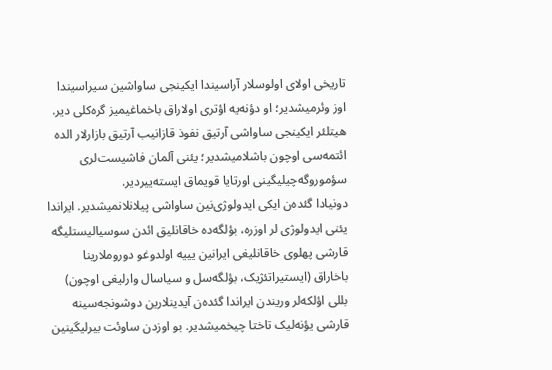تاریخی اولای اولوسلار آراسیندا ایکینجی ساواشین سیراسیندا اوز وئرمیشدیر؛ او دؤنه‌یه اؤتری اولاراق باخماغیمیز گره‌کلی دیر.
هیتلئر ایکینجی ساواشی آرتیق نفوذ قازانیب آرتیق بازارلار الده ائتمه‌سی اوچون باشلامیشدیر؛ یئنی آلمان فاشیست‌لری سؤموروگه‌چیلیگینی اورتایا قویماق ایسته‌ییردیر.
دونیادا گئده‌ن ایکی ایدولوژی‌نین ساواشی پیلانلانمیشدیر. ایراندا یئنی ایدولوژی لر اوزره، بؤلگه‌ده خاقانلیق ائدن سوسیالیستلیگه قارشی پهلوی خاقانلیغی ایرانین یییه اولدوغو دوروملارینا باخاراق (ایستیراتئژیک، بؤلگه‌سل و سیاسال وارلیغی اوچون) بللی اؤلکه‌لر وریندن ایراندا گئده‌ن آیدینلارین دوشونجه‌سینه قارشی یؤنه‌لیک تاختا چیخمیشدیر. بو اوزدن ساوئت بیرلیگینین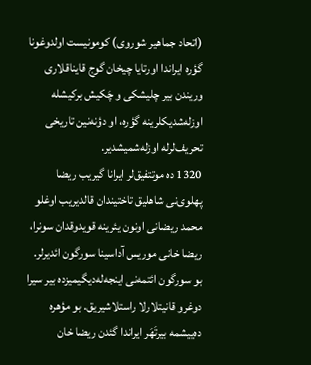(اتحاد جماهیر شوروی) کومونیست اولدوغونا گؤره ایراندا اورتایا چیخان گوج قایناقلاری وریندن بیر چلیشکی و چَکیش برکیشله اوزله‌شدیکلرینه گؤره، او دؤنه‌نین تاریخی تحریف‌لرله اوزله‌شمیشدیر.
1320 ده موتتفیق‌لر ایرانا گیریب ریضا پهلوی‌نی شاهلیق تاختیندان قالدیریب اوغلو محمد ریضانی اونون یئرینه قویدوقدان سونرا، ریضا خانی موریس آداسینا سورگون ائدیرلر. بو سورگون ائتمه‌نی اینجه‌له‌دیگیمیزده بیر سیرا دوغرو قانیتلارلا راستلاشیریق. بو مؤهره ده‌ییشمه بیرتَهَر ایراندا گئدن ریضا خان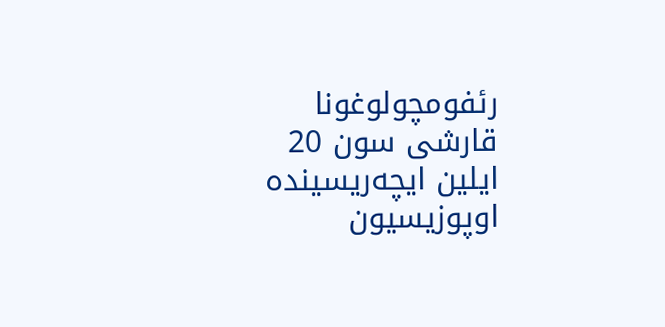رئفومچولوغونا قارشی سون 20 ایلین ایچه‌ریسینده اوپوزیسیون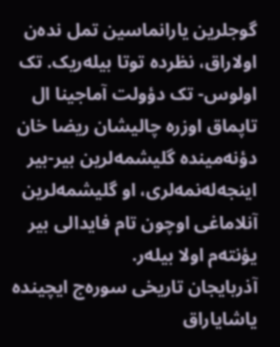گوجلرین یارانماسین تمل نده‌ن اولاراق، نظرده توتا بیله‌ریک. تک اولوس- تک دؤولت آماجینا ال تاپماق اوزره چالیشان ریضا خان دؤنه‌مینده گلیشمه‌لرین بیر-بیر اینجه‌له‌نمه‌لری، او گلیشمه‌لرین آنلاماغی اوچون تام فایدالی بیر یؤنته‌م اولا بیله‌ر.
آذربایجان تاریخی سوره‌ج ایچینده یاشایاراق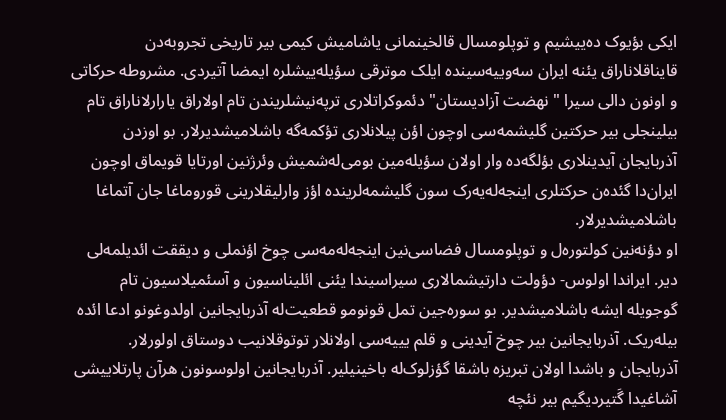ایکی بؤیوک ده‌ییشیم و توپلومسال قالخینمانی یاشامیش کیمی‌ بیر تاریخی تجروبه‌دن قایناقلاناراق یئنه ایران سه‌وییه‌سینده ایلک موترقی سؤیله‌ییشلره ایمضا آتیردی. مشروطه حرکاتی و اونون دالی سیرا " نهضت آزادیستان" دئموکراتلاری ترپه‌نیشلریندن تام اولاراق یارارلاناراق تام بیلینجلی بیر حرکتین گلیشمه‌سی اوچون اؤن پیلانلاری تؤکمه‌گه باشلامیشدیرلار. بو اوزدن آذربایجان آیدینلاری بؤلگه‌ده وار اولان سؤیله‌مین بومی‌له‌شمیش وئرژنین اورتایا قویماق اوچون ایران‌دا گئده‌ن حرکتلری اینجه‌له‌یه‌رک سون گلیشمه‌لرینده اؤز وارلیقلارینی قوروماغا جان آتماغا باشلامیشدیرلار.
او دؤنه‌نین کولتوره‌ل و توپلومسال فضاسی‌نین اینجه‌له‌مه‌سی چوخ اؤنملی و دیققت ائدیلمه‌لی دیر. ایراندا اولوس- دؤولت دارتیشمالاری سیراسیندا یئنی ائلیناسیون و آسئمیلاسیون تام گوجویله ایشه باشلامیشدیر. بو سوره‌جین تمل قونومو قطعیت‌له آذربایجانین اولدوغونو ادعا ائده بیله‌ریک. آذربایجانین بیر چوخ آیدینی و قلم یییه‌سی اولانلار توتوقلانیب دوستاق اولورلار. آذربایجان و باشدا اولان تبریزه باشقا گؤزلوک‌له باخینیلیر. آذربایجانین اولوسونون هرآن پارتلاییشی آشاغیدا گَتیردیگیم بیر نئچه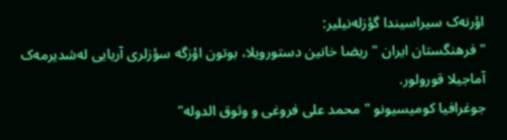اؤرنه‌ک سیراسیندا گؤزله‌نیلیر:
" فرهنگستان ایران " ریضا خانین دستورویلا، بوتون اؤزگه سؤزلری آریایی له‌شدیرمه‌ک آماجیلا قورولور.
جوغرافیا کومیسیونو " محمد علی فروغی و وثوق الدوله"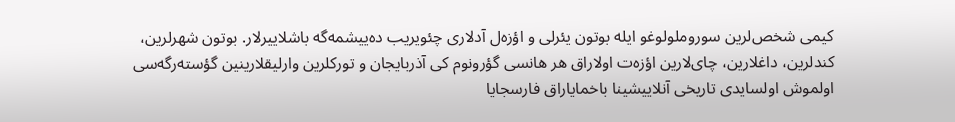کیمی شخص‌لرین سوروملولوغو ایله بوتون یئرلی و اؤزه‌ل آدلاری چئویریب ده‌ییشمه‌گه باشلاییرلار. بوتون شهرلرین، کندلرین، داغلارین، چای‌لارین اؤزه‌ت اولاراق هر هانسی گؤرونوم کی آذربایجان و تورکلرین وارلیقلارینین گؤسته‌رگه‌سی اولموش اولسایدی تاریخی آنلاییشینا باخمایاراق فارسجایا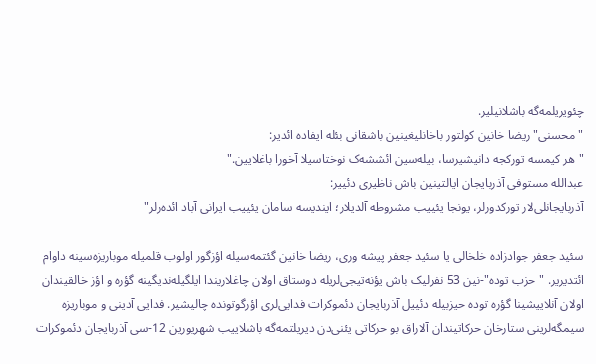چئویریلمه‌گه باشلانیلیر.
"محسنی" ریضا خانین کولتور باخانلیغینین باشقانی بئله ایفاده‌ ائدیر:
"هر کیمسه تورکجه دانیشیرسا، بیله‌سین ائششه‌ک نوختاسیلا آخورا باغلایین."
عبدالله مستوفی آذربایجان ایالتینین باش ناظیری دئییر:
آذربایجانلی‌لار تورکدورلر، یونجا یئییب مشروطه آلدیلار؛ ایندیسه سامان یئییب ایرانی آباد ائده‌رلر"

سئید جعفر جوادزاده خلخالی یا سئید جعفر پیشه وری، ریضا خانین گئتمه‌سیله اؤزگور اولوب قلمیله موباریزه‌سینه داوام ائتدیریر. "حزب توده"-نین 53 نفرلیک باش یؤنه‌تیجی‌لریله دوستاق اولان چاغلاریندا ایلگیله‌ندیگینه گؤره و اؤز خالقیندان اولان آنلاییشینا گؤره توده حیزبیله دئییل آذربایجان دئموکرات فدایی‌لری اؤرگوتونده چالیشیر. فدایی آدینی و موباریزه سیمگه‌لرینی ستارخان حرکاتیندان آلاراق بو حرکاتی یئنی‌دن دیریلتمه‌گه باشلاییب شهریورین 12-سی آذربایجان دئموکرات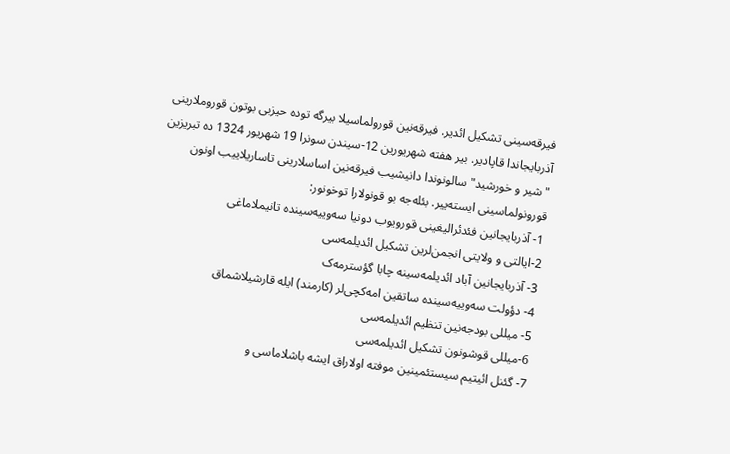فیرقه‌سینی تشکیل ائدیر. فیرقه‌نین قورولماسیلا بیرگه توده حیزبی بوتون قوروملارینی آذربایجاندا قاپادیر. بیر هفته شهریورین 12-سیندن سونرا 19 شهریور 1324 ده تبریزین "شیر و خورشید" سالونوندا دانیشیب فیرقه‌نین اساسلارینی تاساریلاییب اونون قورونولماسینی ایسته‌ییر. بئله‌جه بو قونولارا توخونور:
1- آذربایجانین فئدئرالیغینی قورویوب دونیا سه‌وییه‌سینده تانیملاماغی
2-ایالتی و ولایتی انجمن‌لرین تشکیل ائدیلمه‌سی
3- آذربایجانین آباد ائدیلمه‌سینه چابا گؤسترمه‌ک
4- دؤولت سه‌وییه‌سینده ساتقین امه‌کچی‌لر (کارمند) ایله قارشیلاشماق
5- میللی بودجه‌نین تنظیم ائدیلمه‌سی
6-میللی قوشونون تشکیل ائدیلمه‌سی
7- گئنل ائیتیم سیستئمینین موفته اولاراق ایشه باشلاماسی و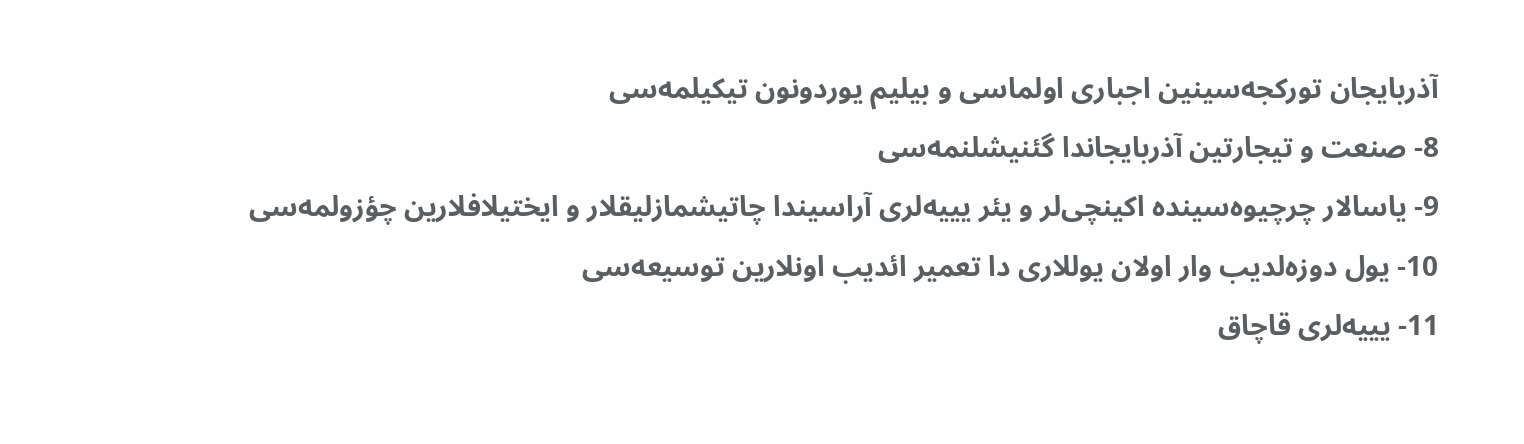آذربایجان تورکجه‌سینین اجباری اولماسی و بیلیم یوردونون تیکیلمه‌سی
8- صنعت و تیجارتین آذربایجاندا گئنیشلنمه‌سی
9- یاسالار چرچیوه‌سینده اکینچی‌لر و یئر یییه‌لری آراسیندا چاتیشمازلیقلار و ایختیلافلارین چؤزولمه‌سی
10- یول دوزه‌لدیب وار اولان یوللاری دا تعمیر ائدیب اونلارین توسیعه‌سی
11- یییه‌لری قاچاق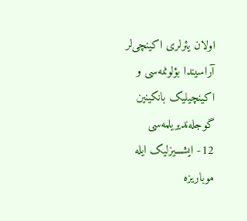اولان یئرلری اکینچی‌لر آراسیندا بؤلونمه‌سی و اکینچیلیک بانکینین گوجله‌ندیریلمه‌سی
12- ایشسیزلیک ایله موباریزه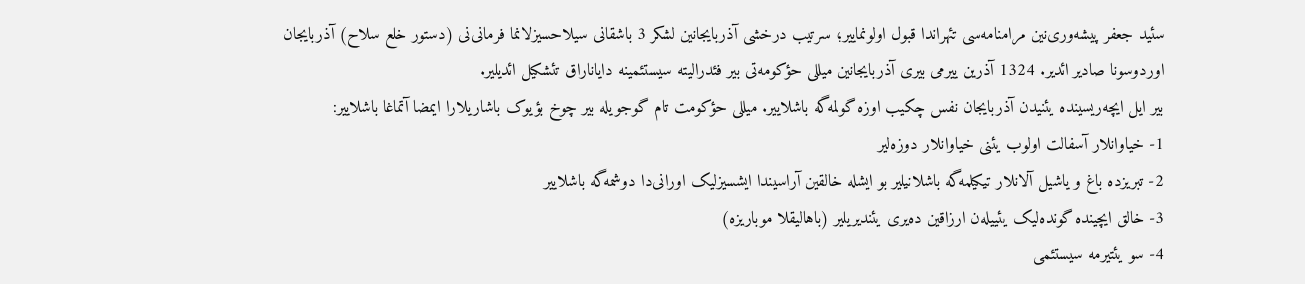سئید جعفر پیشه‌وری‌نین مرامنامه‌سی تئهراندا قبول اولونماییر؛ سرتیب درخشی آذربایجانین لشکر 3 باشقانی سیلاحسیزلانما فرمانی‌نی (دستور خلع سلاح) آذربایجان اوردوسونا صادیر ائدیر. 1324 آذرین ییرمی بیری آذربایجانین میللی حؤکومه‌تی بیر فئدرالیته سیستئمینه دایاناراق تئشکیل ائدیلیر.
بیر ایل ایچه‌ریسینده یئنیدن آذربایجان نفس چکیب اوزه گولمه‌گه باشلاییر. میللی حؤکومت تام گوجویله بیر چوخ بؤیوک باشاریلارا ایمضا آتماغا باشلاییر:
1- خیاوانلار آسفالت اولوب یئنی خیاوانلار دوزه‌لیر
2- تبریزده باغ و یاشیل آلانلار تیکیلمه‌گه باشلانیلیر بو ایشله خالقین آراسیندا ایشسیزلیک اورانی‌دا دوشمه‌گه باشلاییر
3- خالق ایچینده گونده‌لیک یئییله‌ن ارزاقین ده‌یری یئندیریلیر (باهالیقلا موباریزه)
4- سو یئتیرمه سیستئمی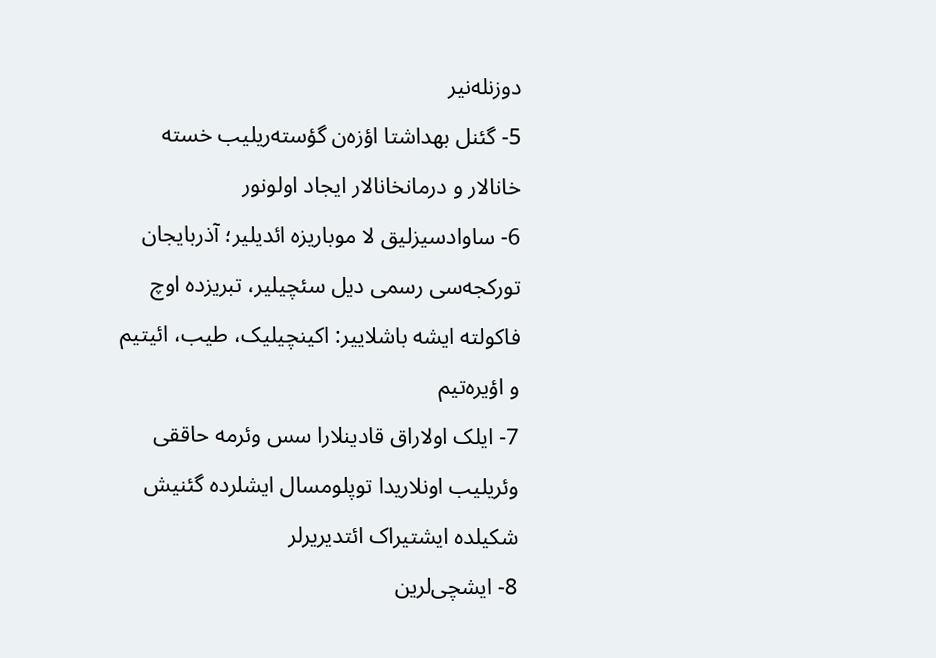دوزنله‌نیر
5- گئنل بهداشتا اؤزه‌ن گؤسته‌ریلیب خسته خانالار و درمانخانالار ایجاد اولونور
6- ساوادسیزلیق لا موباریزه ائدیلیر؛ آذربایجان تورکجه‌سی رسمی دیل سئچیلیر، تبریزده اوچ فاکولته ایشه باشلاییر: اکینچیلیک، طیب، ائیتیم و اؤیره‌تیم
7- ایلک اولاراق قادینلارا سس وئرمه حاققی وئریلیب اونلاریدا توپلومسال ایشلرده گئنیش شکیلده ایشتیراک ائتدیریرلر
8- ایشچی‌لرین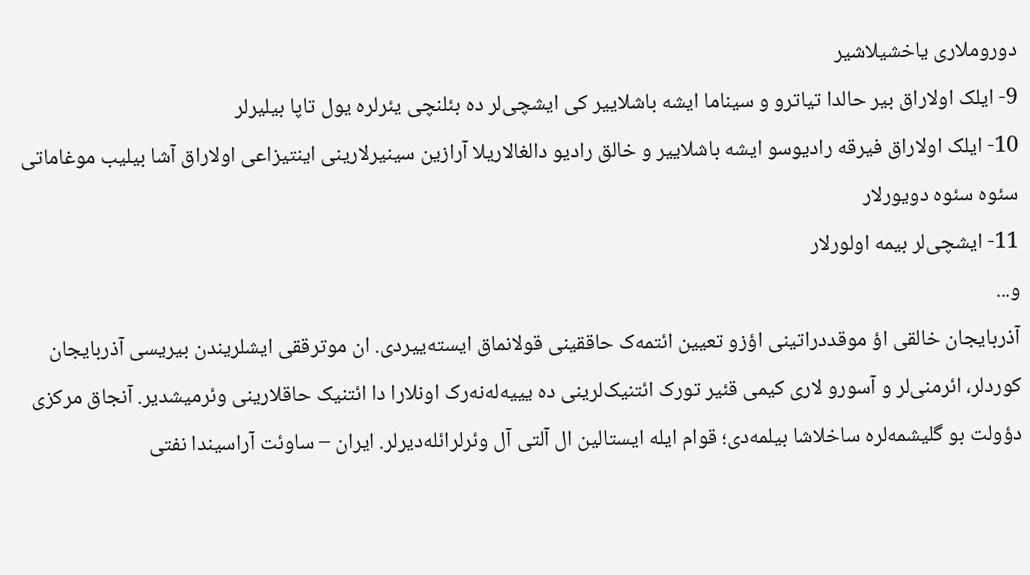دوروملاری یاخشیلاشیر
9- ایلک اولاراق بیر حالدا تیاترو و سیناما ایشه باشلاییر کی ایشچی‌لر ده بئلنچی یئرلره یول تاپا بیلیرلر
10- ایلک اولاراق فیرقه رادیوسو ایشه باشلاییر و خالق رادیو دالغالاریلا آرازین سینیرلارینی اینتیزاعی اولاراق آشا بیلیب موغاماتی سئوه سئوه دویورلار
11- ایشچی‌لر بیمه اولورلار
و...
آذربایجان خالقی اؤ موقددراتینی اؤزو تعیین ائتمه‌ک حاققینی قولانماق ایسته‌ییردی. ان موترققی ایشلریندن بیریسی آذربایجان کوردلر، ائرمنی‌لر و آسورو لاری کیمی قئیر تورک ائتنیک‌لرینی ده یییه‌له‌نه‌رک اونلارا دا ائتنیک حاقلارینی وئرمیشدیر. آنجاق مرکزی دؤولت بو گلیشمه‌لره ساخلاشا بیلمه‌دی؛ قوام ایله ایستالین ال آلتی آل وئرلرائله‌دیرلر. ایران – ساوئت آراسیندا نفتی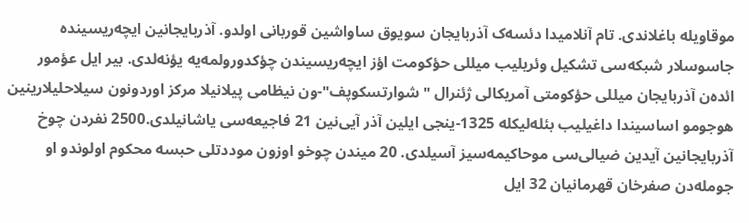موقاویله باغلاندی. تام آنلامیدا دئسه‌ک آذربایجان سویوق ساواشین قوربانی اولدو. آذربایجانین ایچه‌ریسینده جاسوسلار شبکه‌سی تشکیل وئریلیب میللی حؤکومت اؤز ایچه‌ریسیندن چؤکدورولمه‌یه یؤنه‌لدی. بیر ایل عؤمور ائده‌ن آذربایجان میللی حؤکومتی آمریکالی ژئنرال " شوارتسکوپف"-ون نیظامی پیلانیلا مرکز اوردونون سیلاحلیلارینین هوجومو اساسیندا داغیلیب بئله‌لیکله 1325-ینجی ایلین آذر آیی‌نین 21 فاجیعه‌سی یاشانیلدی.2500 نفردن چوخ آذربایجانین آیدین ضیالی‌سی موحاکیمه‌سیز آسیلدی. 20 میندن چوخو اوزون موددتلی حبسه محکوم اولوندو او جومله‌دن صفرخان قهرمانیان 32 ایل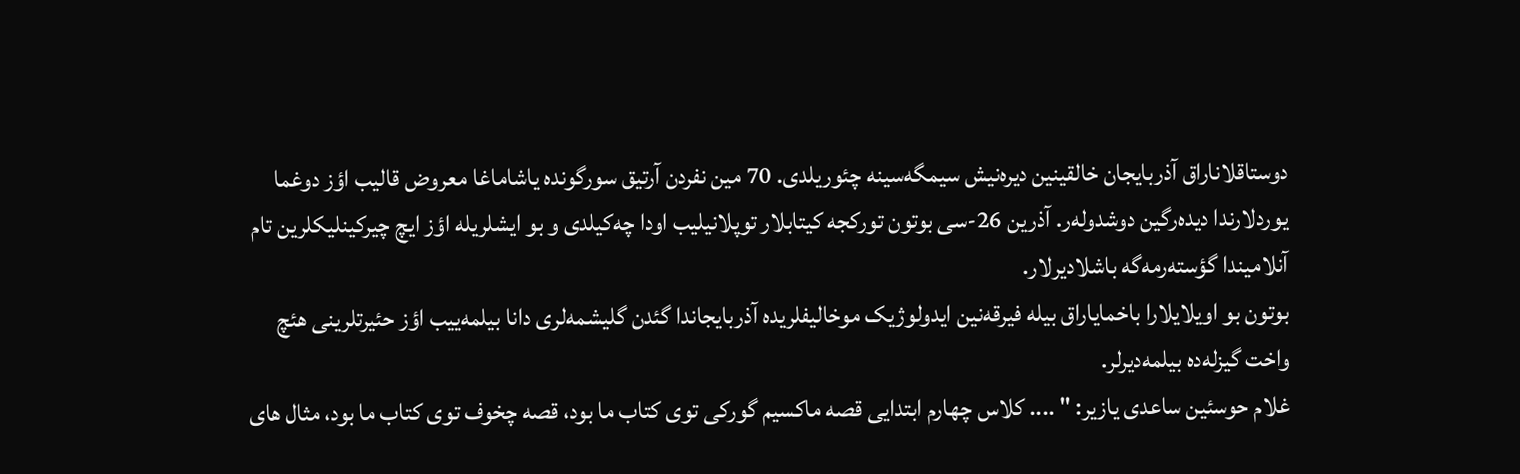دوستاقلاناراق آذربایجان خالقینین دیره‌نیش سیمگه‌سینه چئوریلدی. 70 مین نفردن آرتیق سورگونده یاشاماغا معروض قالیب اؤز دوغما یوردلارندا دیده‌رگین دوشدوله‌ر. آذرین 26-سی بوتون تورکجه کیتابلار توپلانیلیب اودا چه‌کیلدی و بو ایشلریله اؤز ایچ چیرکینلیکلرین تام آنلامیندا گؤسته‌رمه‌گه باشلادیرلار.
بوتون بو اویلایلارا باخمایاراق بیله فیرقه‌نین ایدولوژیک موخالیفلریده آذربایجاندا گئدن گلیشمه‌لری دانا بیلمه‌ییب اؤز حئیرتلرینی هئچ واخت گیزله‌ده بیلمه‌دیرلر.
غلام حوسئین ساعدی یازیر: " .... کلاس چهارم ابتدایی قصه ماکسیم گورکی توی کتاب ما بود، قصه چخوف توی کتاب ما بود، مثال های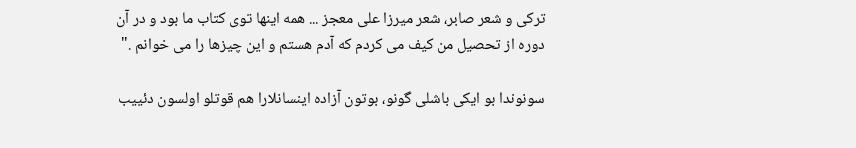ترکی و شعر صابر، شعر میرزا علی معجز ... همه اینها توی کتاب ما بود و در آن دوره از تحصیل من کیف می کردم که آدم هستم و این چیزها را می خوانم ."

سونوندا بو ایکی باشلی گونو، بوتون آزاده اینسانلارا هم قوتلو اولسون دئییب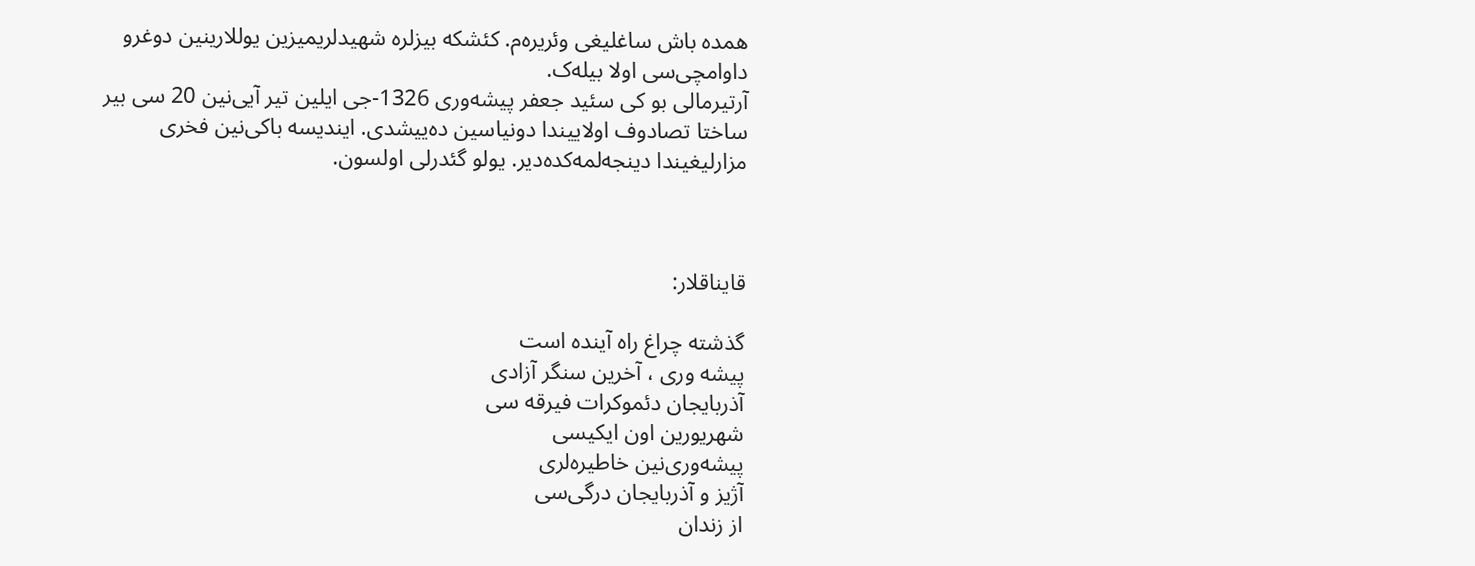همده باش ساغلیغی وئریره‌م. کئشکه بیزلره شهیدلریمیزین یوللارینین دوغرو داوامچی‌سی اولا بیله‌ک.
آرتیرمالی بو کی سئید جعفر پیشه‌وری 1326-جی ایلین تیر آیی‌نین 20 سی بیر ساختا تصادوف اولاییندا دونیاسین ده‌ییشدی. ایندیسه باکی‌نین فخری مزارلیغیندا دینجه‌لمه‌کده‌دیر. یولو گئدرلی اولسون.



قایناقلار:

گذشته چراغ راه آینده است
پیشه وری ، آخرین سنگر آزادی
آذربایجان دئموکرات فیرقه سی
شهریورین اون ایکیسی
پیشه‌وری‌نین خاطیره‌لری
آژیز و آذربایجان درگی‌سی
از زندان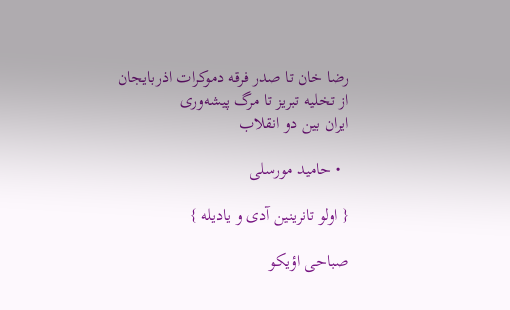رضا خان تا صدر فرقه دموکرات اذربایجان
از تخلیه تبریز تا مرگ پیشه‌وری
ایران بین دو انقلاب

  • حامید مورسلی

{ اولو تانرینین آدی و یادیله }

صباحی اؤیکو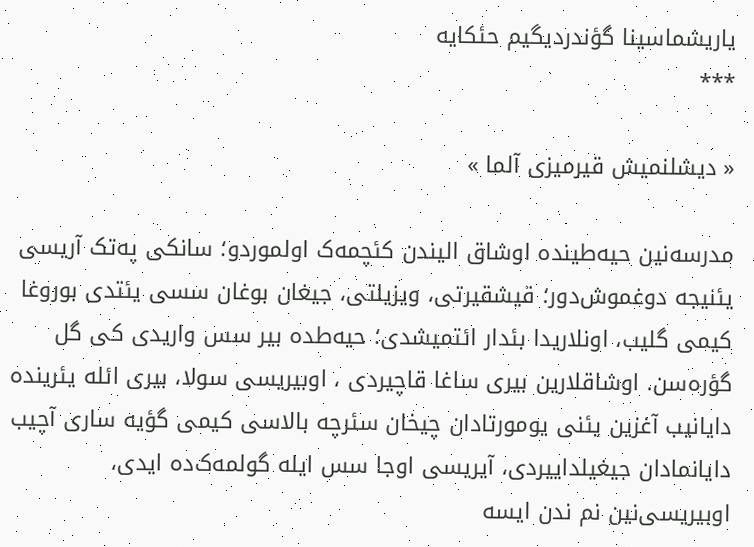یاریشماسینا گؤندردیگیم حئکایه
***

« دیشلنمیش قیرمیزی آلما »

مدرسه‌نین حیه‌طینده اوشاق الیندن کئچمه‌ک اولموردو؛ سانکی په‌تک آریسی یئنیجه دوغموش‌دور؛ قیشقیرتی، ویزیلتی، جیغان بوغان سسی یئتدی بوروغا کیمی گلیب، اونلاریدا بئدار ائتمیشدی؛ حیه‌طده بیر سس واریدی کی گل گؤره‌سن. اوشاقلارین بیری ساغا قاچیردی ، اوبیریسی سولا، بیری ائله یئرینده دایانیب آغزین یئنی یومورتادان چیخان سئرچه بالاسی کیمی گؤیه ساری آچیب دایانمادان جیغیلداییردی، آیریسی اوجا سس ایله گولمه‌ک‌ده ایدی، اوبیریسی‌نین نم ندن ایسه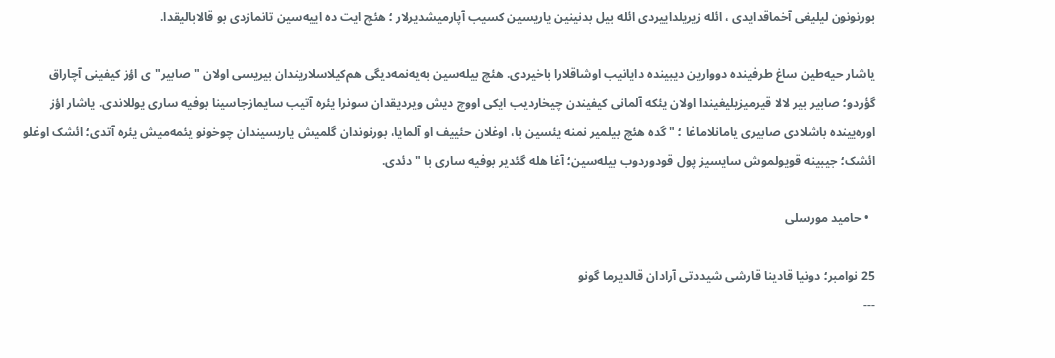بورنونون لیلیغی آخماقدایدی ، ائله زیریلداییردی ائله بیل بدنینین یاریسین کسیب آپارمیشدیرلار ؛ هئچ ایت ده اییه‌سین تانمازدی بو قالابالیقدا.

یاشار حیه‌طین ساغ طرفینده دووارین دیبینده دایانیب اوشاقلارا باخیردی. هئچ بیله‌سین به‌یه‌نمه‌دیگی هم‌کیلاسلاریندان بیریسی اولان "صابیر"ی اؤز کیفینی آچاراق گؤردو؛ صابیر بیر لالا قیرمیزیلیغیندا اولان یئکه آلمانی کیفیندن چیخاردیب ایکی اووچ دیش ویردیقدان سونرا یئره آتیب سایمازجاسینا بوفیه ساری یوللاندی. یاشار اؤز اوره‌یینده باشلادی صابیری یامانلاماغا ؛ " گده هئچ بیلمیر نمنه‌ یئسین با، اوغلان حئییف او آلمایا، بورنوندان گلمیش یاریسیندان چوخونو یئمه‌میش یئره آتدی؛ ائشک اوغلو ائشک؛ جیبینه قویولموش سایسیز پول قودوردوب بیله‌سین؛ آغا هله گئدیر بوفیه ساری با " دئدی.

  • حامید مورسلی

25 نوامبر؛ دونیا قادینا قارشی شیددتی آرادان قالدیرما گونو
---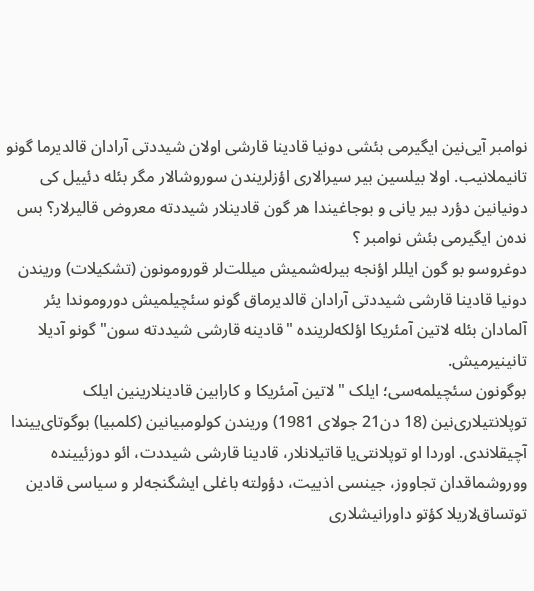نوامبر آیی‌نین ایگیرمی بئشی دونیا قادینا قارشی اولان شیددتی آرادان قالدیرما گونو تانیملانیب. اولا بیلسین بیر سیرالاری اؤزلریندن سوروشالار مگر بئله دئییل کی دونیانین دؤرد بیر یانی و بوجاغیندا هر گون قادینلار شیددته معروض قالیرلار؟ بس نده‌ن ایگیرمی بئش نوامبر ؟
دوغروسو بو گون ایللر اؤنجه بیرله‌شمیش میللت‌لر قورومونون (تشکیلات) وریندن دونیا قادینا قارشی شیددتی آرادان قالدیرماق گونو سئچیلمیش دوروموندا یئر آلمادان بئله لاتین آمئریکا اؤلکه‌لرینده "قادینه قارشی شیددته سون" گونو آدیلا تانینیرمیش.
بوگونون سئچیلمه‌سی؛ ایلک "لاتین آمئریکا و کارابین قادینلارینین ایلک توپلانتیلاری‌نین (18 دن21 جولای 1981) وریندن کولومبیانین (کلمبیا) بوگوتای‌ییندا آچیقلاندی. اوردا او توپلانتی‌یا قاتیلانلار، قادینا قارشی شیددت، ائو دوزئیینده ووروشماقدان تجاووز، جینسی اذییت، دؤولته باغلی ایشگنجه‌لر و سیاسی قادین توتساق‌لاریلا کؤتو داورانیشلاری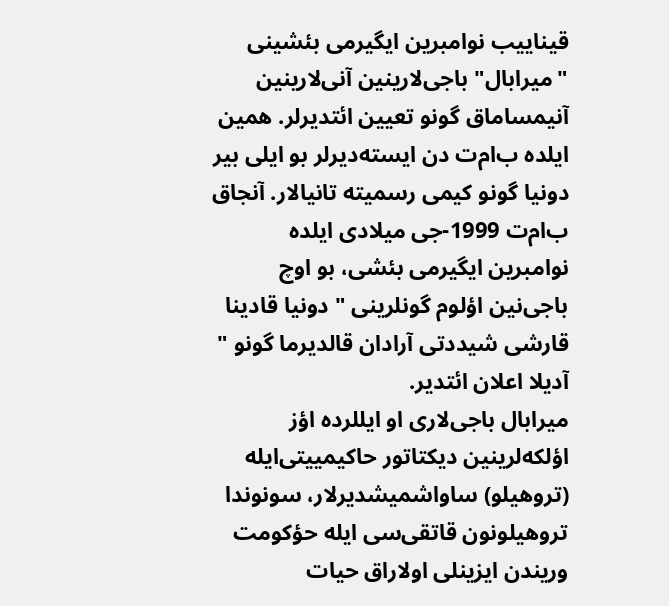قیناییب نوامبرین ایگیرمی بئشینی "میرابال" باجی‌لارینین آنی‌لارینین آنیمساماق گونو تعیین ائتدیرلر. همین ایلده ب‌ام‌ت دن ایسته‌دیرلر بو ایلی بیر دونیا گونو کیمی رسمیته تانیالار. آنجاق ب‌ام‌ت 1999-جی میلادی ایلده نوامبرین ایگیرمی بئشی، بو اوچ باجی‌نین اؤلوم گونلرینی " دونیا قادینا قارشی شیددتی آرادان قالدیرما گونو " آدیلا اعلان ائتدیر.
میرابال باجی‌لاری او ایللرده اؤز اؤلکه‌لرینین دیکتاتور حاکیمییتی‌ایله (تروهیلو) ساواشمیشدیرلار، سونوندا تروهیلونون قاتقی‌سی ایله حؤکومت وریندن ایزینلی اولاراق حیات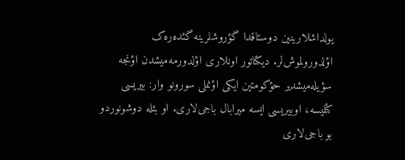یولداشلارینین دوستاقدا گؤروشلرینه گئده‌ره‌ک اؤلدورولموش‌لر. دیکتاتور اونلاری اؤلدورمه‌میشدن اؤنجه سؤیله‌میشدیر حؤکومتین ایکی اؤنملی سورونو وار: بیریسی کئلیسه، اوبیریسی ایسه میرابال باجی‌لاری. او بئله دوشونوردو بو باجی‌لاری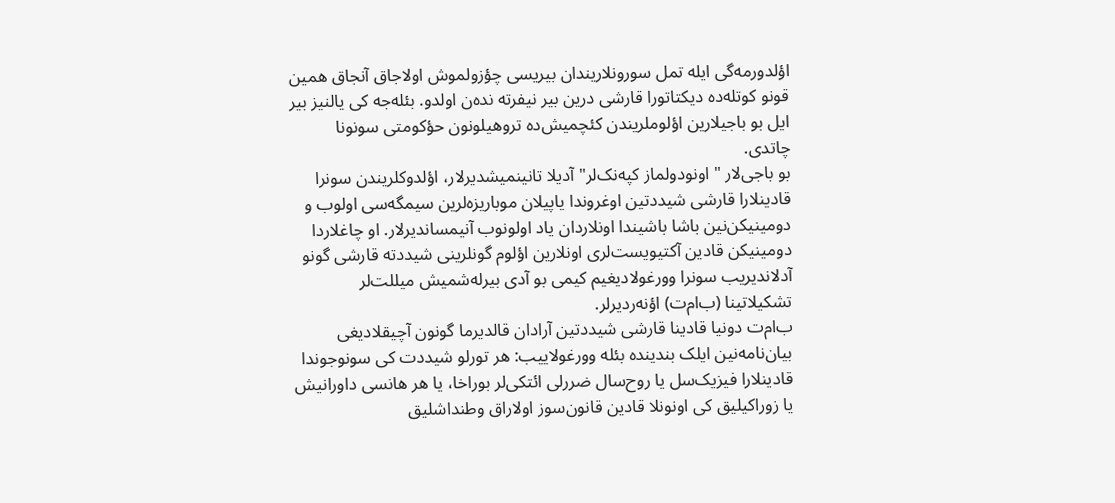اؤلدورمه‌گی ایله تمل سورونلاریندان بیریسی چؤزولموش اولاجاق آنجاق همین قونو کوتله‌ده دیکتاتورا قارشی درین بیر نیفرته نده‌ن اولدو. بئله‌جه کی یالنیز بیر ایل بو باجیلارین اؤلوملریندن کئچمیش‌ده تروهیلونون حؤکومتی سونونا چاتدی.
بو باجی‌لار " اونودولماز کپه‌نک‌لر" آدیلا تانینمیشدیرلار، اؤلدوکلریندن سونرا قادینلارا قارشی شیددتین اوغروندا یاپیلان موباریزه‌لرین سیمگه‌سی اولوب و دومینیکن‌نین باشا باشیندا اونلاردان یاد اولونوب آنیمساندیرلار. او چاغلاردا دومینیکن‌ قادین آکتیویست‌لری اونلارین اؤلوم گونلرینی شیددته قارشی گونو آدلاندیریب سونرا وورغولادیغیم کیمی بو آدی بیرله‌شمیش میللت‌لر تشکیلاتینا (ب‌ام‌ت) اؤنه‌ردیرلر.
ب‌ام‌ت دونیا قادینا قارشی شیددتین آرادان قالدیرما گونون آچیقلادیغی بیان‌نامه‌نین ایلک بندینده بئله وورغولاییب: هر تورلو شیددت کی سونوجوندا قادینلارا فیزیک‌سل یا روح‌سال ضررلی ائتکی‌لر بوراخا، یا هر هانسی داورانیش یا زوراکیلیق کی اونونلا قادین قانون‌سوز اولاراق وطنداشلیق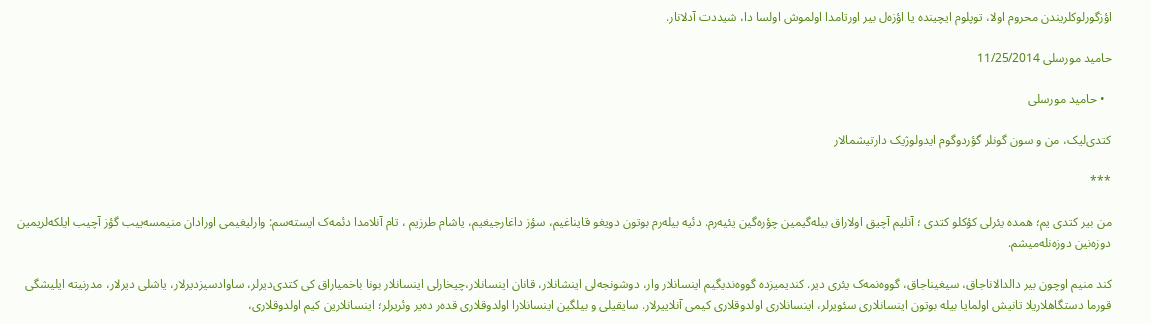اؤزگورلوکلریندن محروم اولا، توپلوم ایچینده یا اؤزه‌ل بیر اورتامدا اولموش اولسا دا، شیددت آدلانار.

حامید مورسلی 11/25/2014

  • حامید مورسلی

کتدی‌لیک، من و سون گونلر گؤردوگوم ایدولوژیک دارتیشمالار

***

من بیر کتدی یم؛ همده یئرلی کؤکلو کتدی ؛ آنلیم آچیق اولاراق بیله‌گیمین چؤره‌گین یئیه‌رم. دئیه بیله‌رم بوتون دویغو قایناغیم، سؤز داغارجیغیم، یاشام طرزیم ، تام آنلامدا دئمه‌ک ایسته‌سم: وارلیغیمی اورادان منیمسه‌ییب گؤز آچیب ایلکه‌لریمین دوزه‌نین دوزه‌نله‌میشم.

کند منیم اوچون بیر دالدالاناجاق، سیغیناجاق، گووه‌نمه‌ک یئری دیر. کندیمیزده گووه‌ندیگیم اینسانلار وار، دوشونجه‌لی اینشانلار، قانان اینسانلار،چیخارلی اینسانلار بونا باخمیاراق کی کتدی‌دیرلر، ساوادسیزدیرلار، یاشلی دیرلار، مدرنیته ایلیشگی قورما دستگاهلاریلا تانیش اولمایا بیله‌ بوتون اینسانلاری سئویرلر، اینسانلاری اولدوقلاری کیمی آنلاییرلار. سایقیلی و بیلگین اینسانلارا اولدوقلاری قده‌ر ده‌یر وئریرلر؛ اینسانلارین کیم اولدوقلاری،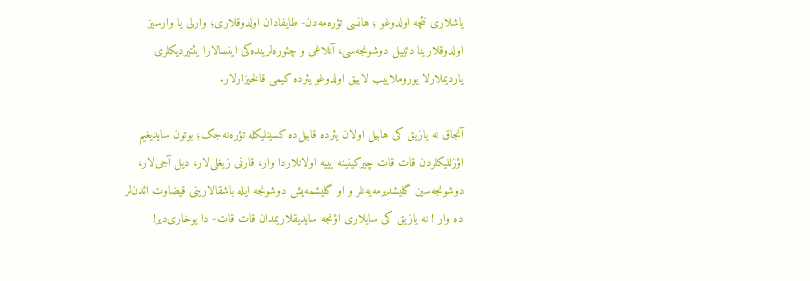یاشلاری نئچه اولدوغو ؛ هانسی تؤره‌مه‌دن- طایفادان اولدوقلاری؛ وارلی یا وارسیز اولدوقلارینا دئییل دوشونجه‌سی، آنلاغی و چئوره‌لرینده‌کی اینسالارا یئتیردیکلری یاردیملارلا یوروملاییب لاییق اولدوغو یئرده کیمی قالخیزارلار.

آنجاق نه یازیق کی هابیل اولان یئرده قابیل‌ده کسینلیکله تؤره‌نه‌جک؛ بوتون سایدیغیم اؤزللیکلردن قات قات چیرکینینه یییه اولانلاردا وار، قارنی زیغلی‌لار، دیل آجی‌لار، دوشونجه‌سین گلیشدیرمه‌یه‌نلر و او گلیشمه‌یش دوشونجه ایله‌ باشقالارینی قیضاوت ائدن‌لر ده وار ! نه یازیق کی سایلاری اؤنجه سایدیقلاریمدان قات قات- دا یوخاری‌دیر!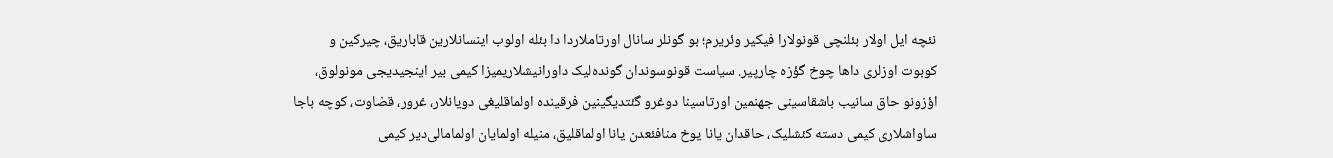نئچه ایل اولار بئلنچی قونولارا فیکیر وئریرم؛ بو گونلر سانال اورتاملاردا دا بئله اولوب اینسانلارین قاباریق، چیرکین و کوبوت اوزلری داها چوخ گؤزه چارپیر. سیاست قونوسوندان گونده‌لیک داورانیشلاریمیزا کیمی بیر اینجیدیجی مونولوق، اؤزونو حاق سانیب باشقاسینی جهنمین اورتاسینا دوغرو گئتدیگینین فرقینده اولماقلیغی دویانلار، غرور، قضاوت، کوچه باجا ساواشلاری کیمی دسته کئشلیک، حاقدان یانا یوخ منافئعدن یانا اولماقلیق، منیله اولمایان اولمامالی‌دیر کیمی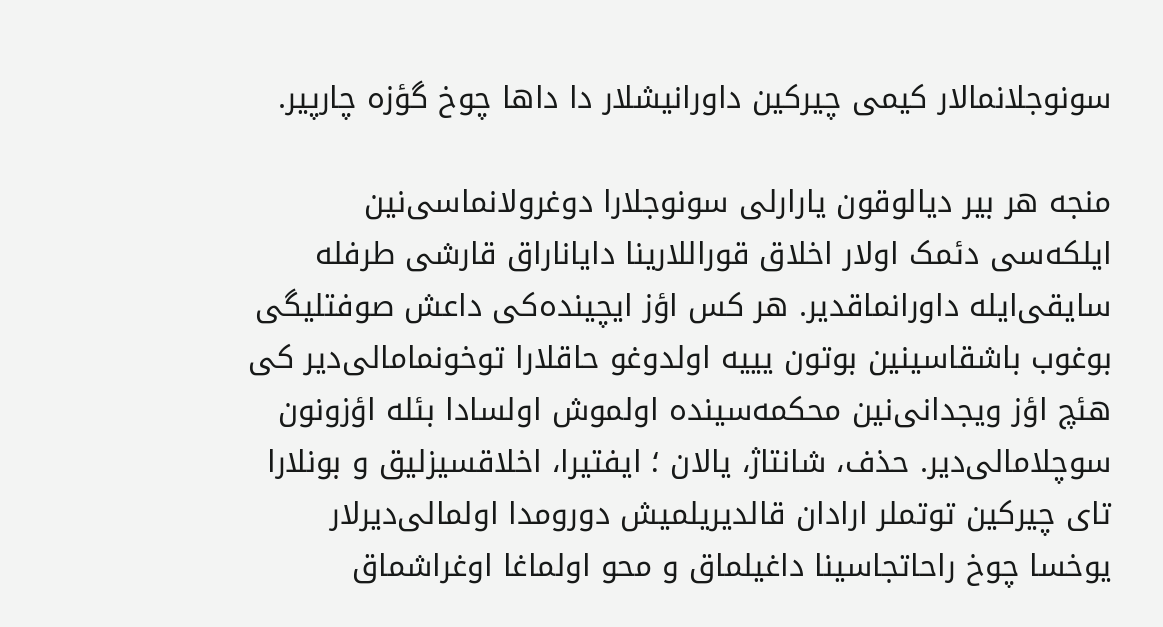سونوجلانمالار کیمی چیرکین داورانیشلار دا داها چوخ گؤزه چارپیر.

منجه هر بیر دیالوقون یارارلی سونوجلارا دوغرولانماسی‌نین ایلکه‌سی دئمک اولار اخلاق قوراللارینا دایاناراق قارشی طرفله سایقی‌ایله داورانماقدیر. هر کس اؤز ایچینده‌کی داعش صوفتلیگی بوغوب باشقاسینین بوتون یییه اولدوغو حاقلارا توخونمامالی‌دیر کی هئچ اؤز ویجدانی‌نین محکمه‌سینده اولموش اولسادا بئله اؤزونون سوچلامالی‌دیر. حذف، شانتاژ، یالان ؛ ایفتیرا، اخلاقسیزلیق و بونلارا تای چیرکین توتملر ارادان قالدیریلمیش دورومدا اولمالی‌دیرلار یوخسا چوخ راحاتجاسینا داغیلماق و محو اولماغا اوغراشماق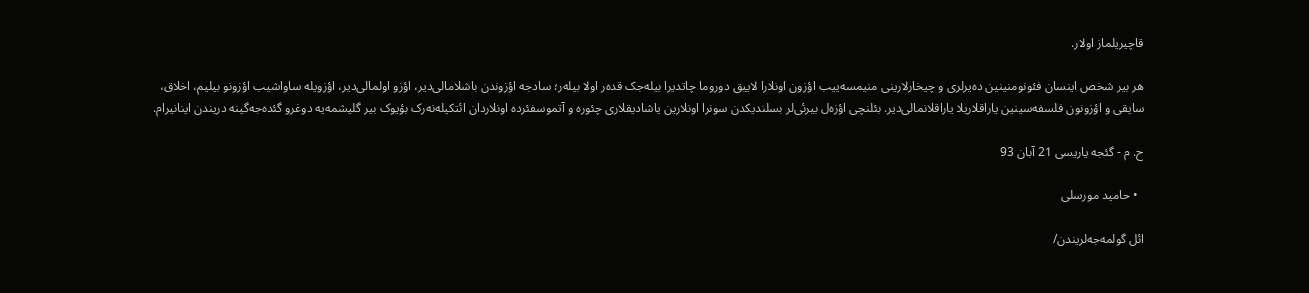قاچیریلماز اولار.

هر بیر شخص اینسان فئونومنینین ده‌یرلری و چیخارلارینی منیمسه‌ییب اؤزون اونلارا لاییق دوروما چاتدیرا بیله‌جک قده‌ر اولا بیله‌ر؛ سادجه اؤزوندن باشلامالی‌دیر، اؤزو اولمالی‌دیر، اؤزویله ساواشیب اؤزونو بیلیم، اخلاق، سایقی و اؤزونون فلسفه‌سینین یاراقلاریلا یاراقلانمالی‌دیر. بئلنچی اؤزه‌ل بیرئی‌لر بسلندیکدن سونرا اونلارین یاشادیقلاری چئوره و آتموسفئرده اونلاردان ائتکیله‌نه‌رک بؤیوک بیر گلیشمه‌یه دوغرو گئده‌جه‌گینه دریندن اینانیرام.

ح. م - گئجه یاریسی 21 آبان 93

  • حامید مورسلی

ائل گولمه‌جه‌لریندن/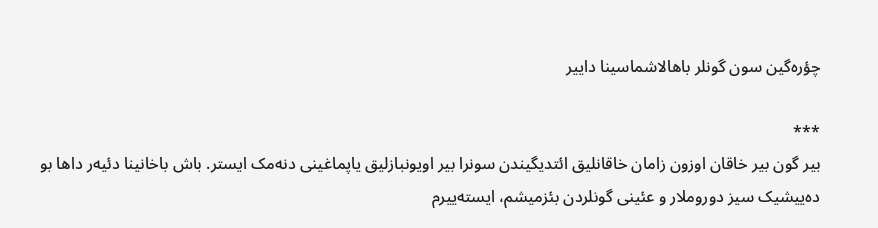چؤره‌گین سون گونلر باهالاشماسینا داییر

***
بیر گون بیر خاقان اوزون زامان خاقانلیق ائتدیگیندن سونرا بیر اویونبازلیق یاپماغینی دنه‌مک ایستر. باش باخانینا دئیه‌ر داها بو ده‌ییشیک سیز دوروملار و عئینی گونلردن بئزمیشم، ایسته‌ییرم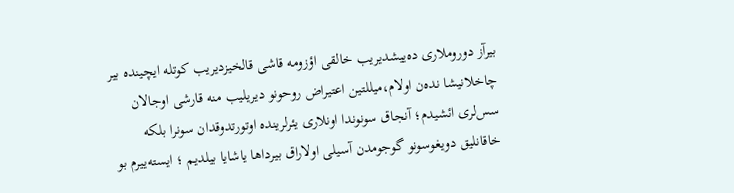بیرآز دوروملاری ده‌ییشدیریب خالقی اؤزومه قاشی قالخیزدیریب کوتله ایچینده بیر چاخلانیشا نده‌ن اولام،میللتین اعتیراض روحونو دیریلیب منه قارشی اوجالان سس‌لری ائشیدم؛ آنجاق سونوندا اونلاری یئرلرینده اوتورتدوقدان سونرا بلکه خاقانلیق دویغوسونو گوجومدن آسیلی اولاراق بیرداها یاشایا بیلدیم ؛ ایسته‌ییرم بو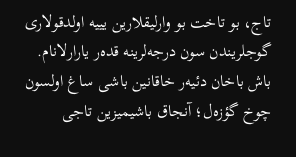تاج، بو تاخت بو وارلیقلارین یییه اولدقولاری گوجلریندن سون درجه‌لرینه قده‌ر یارارلانام.
باش باخان دئیه‌ر خاقانین باشی ساغ اولسون چوخ گؤزه‌ل؛ آنجاق باشیمیزین تاجی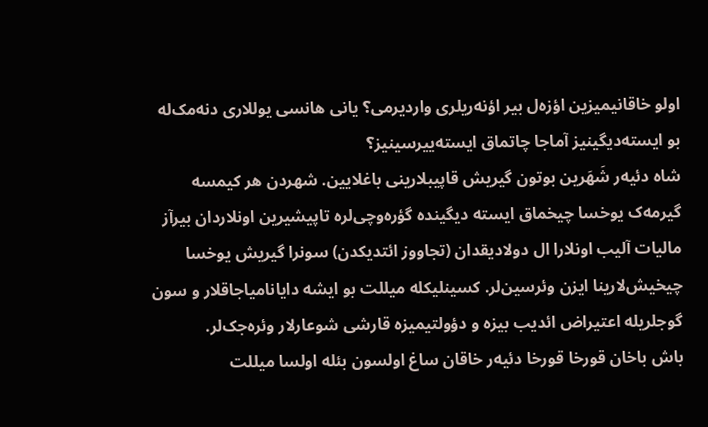اولو خاقانیمیزین اؤزه‌ل بیر اؤنه‌ریلری واردیرمی؟ یانی هانسی یوللاری دنه‌مک‌له بو ایسته‌دیگینیز آماجا چاتماق ایسته‌ییرسینیز؟
شاه دئیه‌ر شَهَرین بوتون گیریش قاپیبلارینی باغلایین. شهردن هر کیمسه گیرمه‌ک یوخسا چیخماق ایسته ‌دیگینده گؤره‌وچی‌لره تاپیشیرین اونلاردان بیرآز مالیات آلیب اونلارا ال دولادیقدان (تجاووز ائتدیکدن) سونرا گیریش یوخسا چیخیش‌لارینا ایزن وئرسین‌لر. کسینلیکله میللت بو ایشه دایانامیاجاقلار و سون گوجلریله اعتیراض ائدیب بیزه و دؤولتیمیزه قارشی شوعارلار وئره‌جک‌لر.
باش باخان قورخا قورخا دئیه‌ر خاقان ساغ اولسون بئله اولسا میللت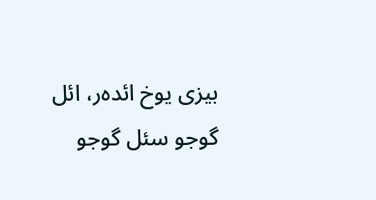بیزی یوخ ائده‌ر، ائل گوجو سئل گوجو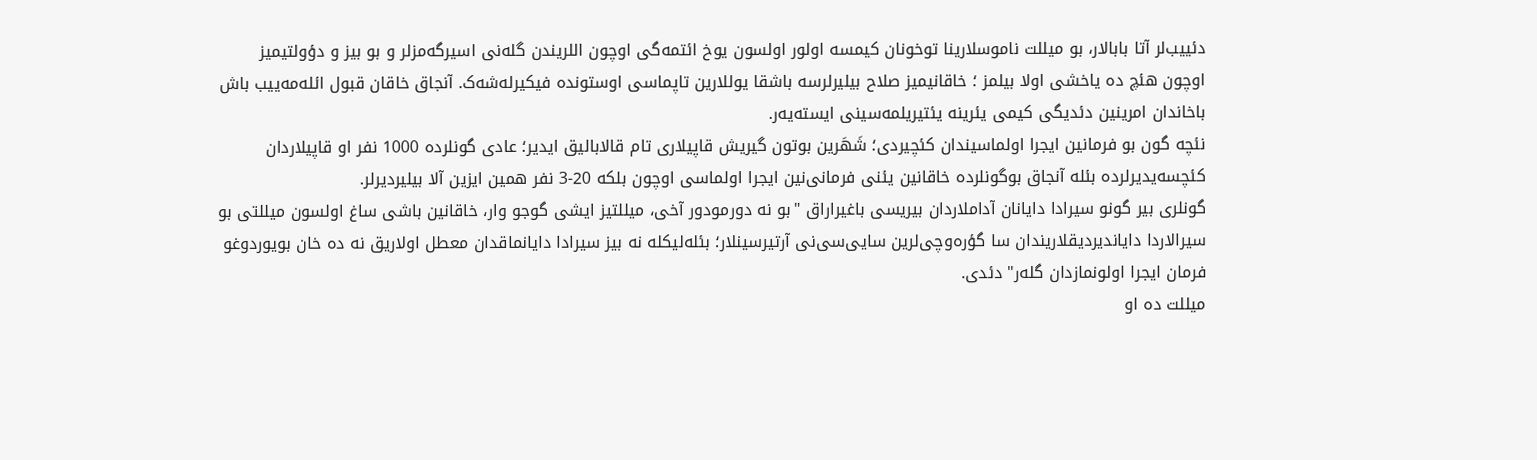دئییب‌لر آتا بابالار، بو میللت ناموسلارینا توخونان کیمسه اولور اولسون یوخ ائتمه‌گی اوچون اللریندن گله‌نی اسیرگه‌مزلر و بو بیز و دؤولتیمیز اوچون هئچ ده یاخشی اولا بیلمز ؛ خاقانیمیز صلاح بیلیرلرسه باشقا یوللارین تاپماسی اوستونده فیکیرله‌شه‌ک. آنجاق خاقان قبول ائله‌مه‌ییب باش باخاندان امرینین دئدیگی کیمی یئرینه یئتیریلمه‌سینی ایسته‌یه‌ر.
نئچه گون بو فرمانین ایجرا اولماسیندان کئچیردی؛ شَهَرین بوتون گیریش قاپیلاری تام قالابالیق ایدیر؛ عادی گونلرده 1000 نفر او قاپیلاردان کئچسه‌یدیرلرده بئله آنجاق بوگونلرده خاقانین یئنی فرمانی‌نین ایجرا اولماسی اوچون بلکه 20-3 نفر همین ایزین آلا بیلیردیرلر.
گونلری بیر گونو سیرادا دایانان آداملاردان بیریسی باغیراراق "بو نه دورمودور آخی، میللتیز ایشی گوجو وار، خاقانین باشی ساغ اولسون میللتی بو سیرالاردا دایاندیردیقلاریندان سا گؤره‌وچی‌لرین سایی‌سی‌نی آرتیرسینلار؛ بئله‌لیکله نه بیز سیرادا دایانماقدان معطل اولاریق نه ‌ده خان بویوردوغو فرمان ایجرا اولونمازدان گله‌ر" دئدی.
میللت ده او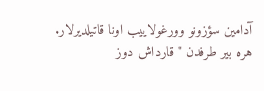آدامین سؤزونو وورغولاییب اونا قاتیلدیرلار. هره بیر طرفدن " قارداش دوز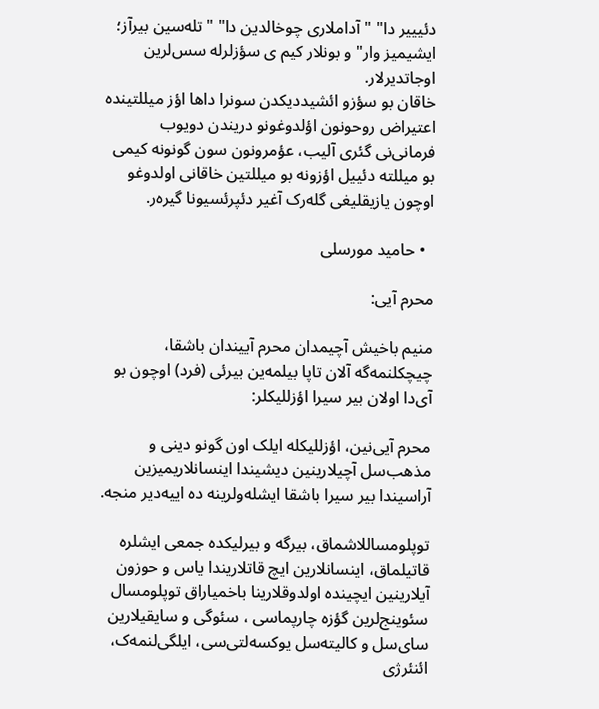دئیییر دا" "آداملاری چوخالدین دا" " تله‌سین بیرآز؛ ایشیمیز وار" و بونلار کیم ی سؤزلرله سس‌لرین اوجاتدیرلار.
خاقان بو سؤزو ائشیددیکدن سونرا داها اؤز میللتینده اعتیراض روحونون اؤلدوغونو دریندن دویوب فرمانی‌نی گئری آلیب، عؤمرونون سون گونونه کیمی بو میللته دئییل اؤزونه بو میللتین خاقانی اولدوغو اوچون یازیقلیغی گله‌رک آغیر دئپرئسیونا گیره‌ر.

  • حامید مورسلی

محرم آیی:

منیم باخیش آچیمدان محرم ‌آییندان باشقا، چیچکلنمه‌گه آلان تاپا بیلمه‌ین بیرئی (فرد) اوچون بو آی‌دا اولان بیر سیرا اؤزللیکلر:

محرم آیی‌نین، اؤزللیکله ایلک اون گونو دینی و مذهب‌سل آچیلارینین دیشیندا اینسانلاریمیزین آراسیندا بیر سیرا باشقا ایشله‌ولرینه ده اییه‌دیر منجه.

توپلومساللاشماق، بیرگه و بیرلیکده جمعی ایشلره قاتیلماق، اینسانلارین ایچ قاتلاریندا یاس و حوزون‌ آیلارینین ایچینده اولدوقلارینا باخمیاراق توپلومسال سئوینج‌لرین گؤزه چارپماسی ، سئوگی و سایقیلارین سای‌سل و کالیته‌سل یوکسه‌لتی‌سی، ایلگی‌لنمه‌ک، ائنئرژی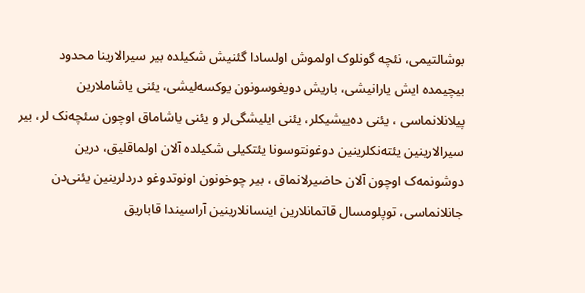بوشالتیمی، نئچه گونلوک اولموش اولسادا گئنیش شکیلده بیر سیرالارینا محدود بیچیمده ایش یارانیشی، باریش دویغوسونون یوکسه‌لیشی، یئنی یاشاملارین پیلانلانماسی ، یئنی ده‌ییشیکلر، یئنی ایلیشگی‌لر و یئنی یاشاماق اوچون سئچه‌نک لر، بیر سیرالارینین یئته‌نکلرینین دوغونتوسونا یئتکیلی شکیلده آلان اولماقلیق، درین دوشونمه‌ک اوچون آلان حاضیرلانماق ، بیر چوخونون اونوتدوغو دردلرینین یئنی‌دن جانلانماسی، توپلومسال قاتمانلارین اینسانلارینین آراسیندا قاباریق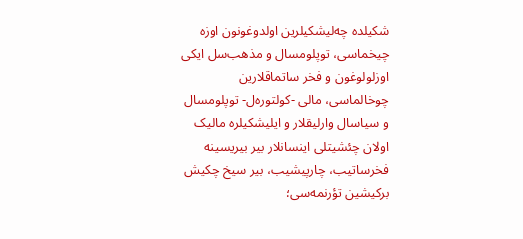شکیلده چه‌لیشکیلرین اولدوغونون اوزه چیخماسی، توپلومسال و مذهب‌سل ایکی اوزلولوغون و فخر ساتماقلارین چوخالماسی، مالی -کولتوره‌ل- توپلومسال و سیاسال وارلیقلار و ایلیشکیلره مالیک اولان چئشیتلی اینسانلار بیر بیریسینه فخرساتیب، چارپیشیب، بیر سیخ چکیش برکیشین تؤرنمه‌سی؛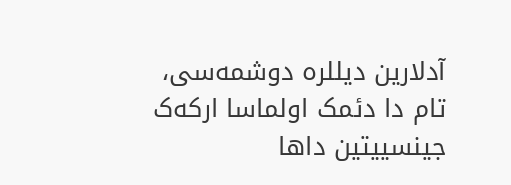آدلارین دیللره دوشمه‌سی، تام دا دئمک اولماسا ارکه‌ک جینسییتین داها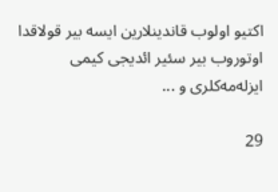اکتیو اولوب قاندینلارین ایسه بیر قولاقدا اوتوروب بیر سئیر ائدیجی کیمی ایزله‌مه‌کلری و ...

29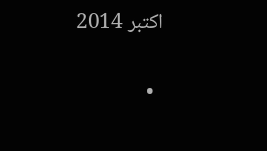اکتبر 2014

  •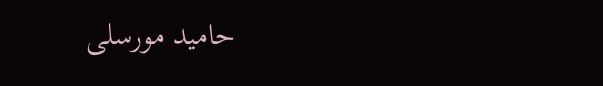حامید مورسلی